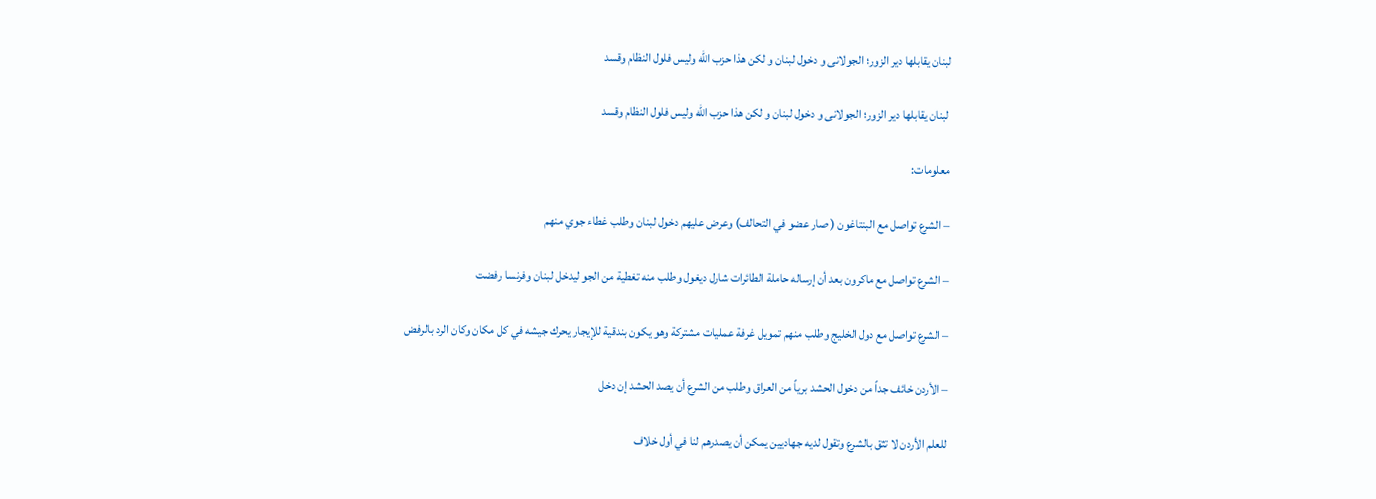لبنان يقابلها دير الزور؛ الجولانی و دخول لبنان و لکن هذا حزب الله وليس فلول النظام وقسد

 لبنان يقابلها دير الزور؛ الجولانی و دخول لبنان و لکن هذا حزب الله وليس فلول النظام وقسد

معلومات:

– الشرع تواصل مع البنتاغون ( صار عضو في التحالف) وعرض عليهم دخول لبنان وطلب غطاء جوي منهم

– الشرع تواصل مع ماكرون بعد أن إرساله حاملة الطائرات شارل ديغول وطلب منه تغطية من الجو ليدخل لبنان وفرنسا رفضت

– الشرع تواصل مع دول الخليج وطلب منهم تمويل غرفة عمليات مشتركة وهو يكون بندقية للإيجار يحرك جيشه في كل مكان وكان الرد بالرفض

– الأردن خائف جداً من دخول الحشد برياً من العراق وطلب من الشرع أن يصد الحشد إن دخل

للعلم الأردن لا تثق بالشرع وتقول لديه جهاديين يمكن أن يصدرهم لنا في أول خلاف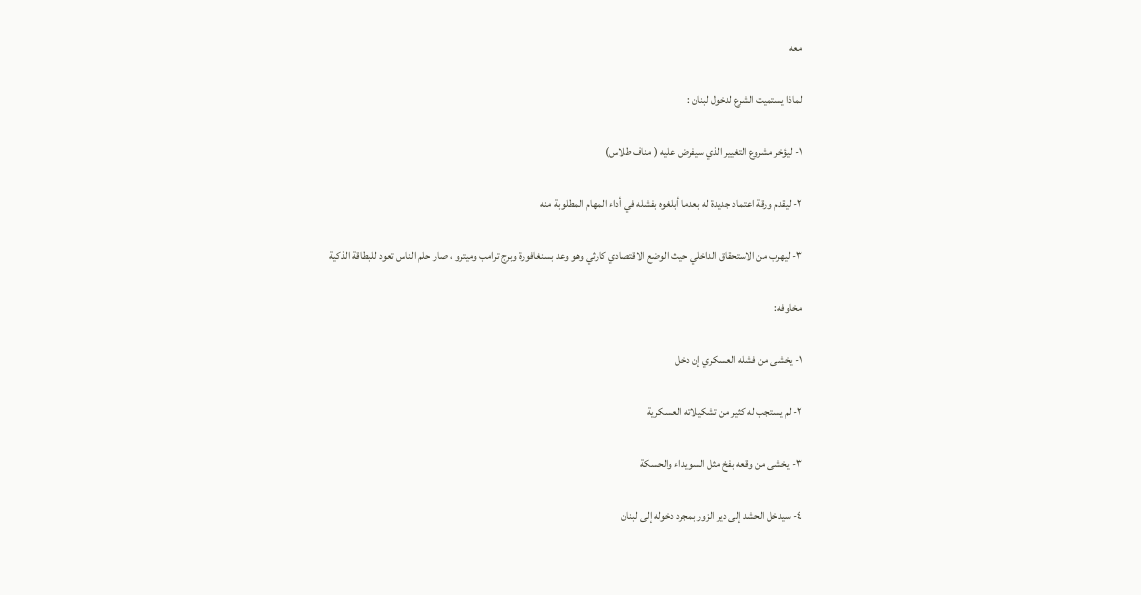معه

لماذا يستميت الشرع لدخول لبنان :

١- ليؤخر مشروع التغيير الذي سيفرض عليه ( مناف طلاس)

٢- ليقدم ورقة اعتماد جديدة له بعدما أبلغوه بفشله في أداء المهام المطلوبة منه

٣- ليهرب من الاستحقاق الداخلي حيث الوضع الاقتصادي كارثي وهو وعد بسنغافورة وبرج ترامب وميترو ، صار حلم الناس تعود للبطاقة الذكية

مخاوفه:

١- يخشى من فشله العسكري إن دخل

٢- لم يستجب له كثير من تشكيلاته العسكرية

٣- يخشى من وقعه بفخ مثل السويداء والحسكة

٤- سيدخل الحشد إلى دير الزور بمجرد دخوله إلى لبنان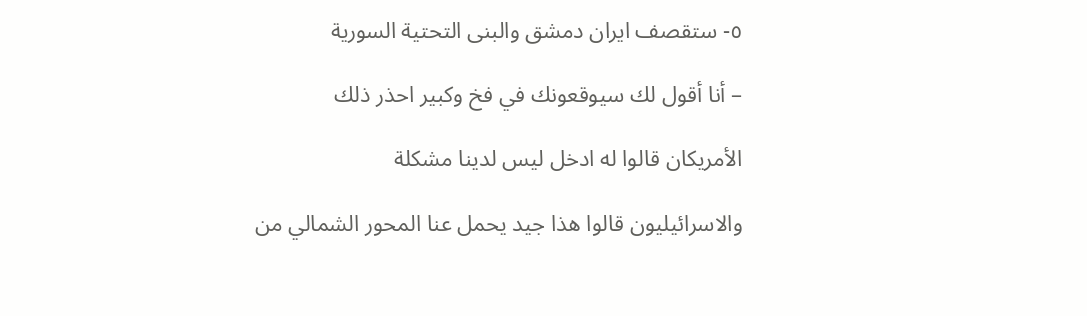٥- ستقصف ايران دمشق والبنى التحتية السورية

– أنا أقول لك سيوقعونك في فخ وكبير احذر ذلك

الأمريكان قالوا له ادخل ليس لدينا مشكلة

والاسرائيليون قالوا هذا جيد يحمل عنا المحور الشمالي من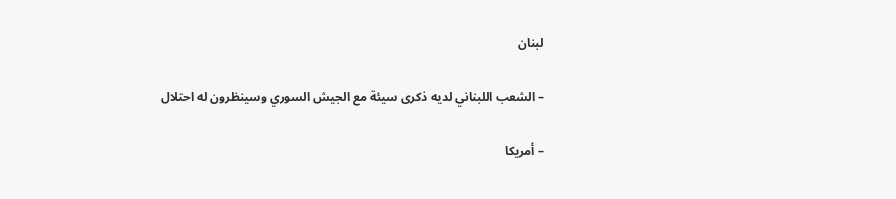لبنان

– الشعب اللبناني لديه ذكرى سيئة مع الجيش السوري وسينظرون له احتلال

– أمريكا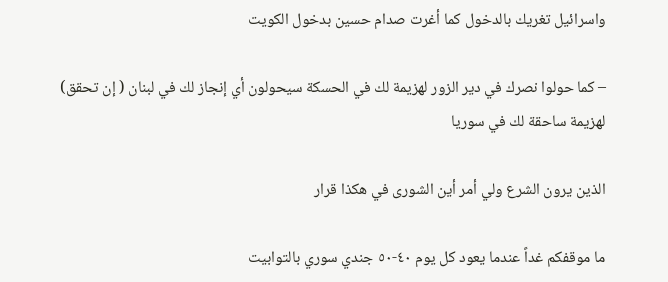واسرائيل تغريك بالدخول كما أغرت صدام حسين بدخول الكويت

– كما حولوا نصرك في دير الزور لهزيمة لك في الحسكة سيحولون أي إنجاز لك في لبنان ( إن تحقق) لهزيمة ساحقة لك في سوريا

الذين يرون الشرع ولي أمر أين الشورى في هكذا قرار

ما موقفكم غداً عندما يعود كل يوم ٤٠-٥٠ جندي سوري بالتوابيت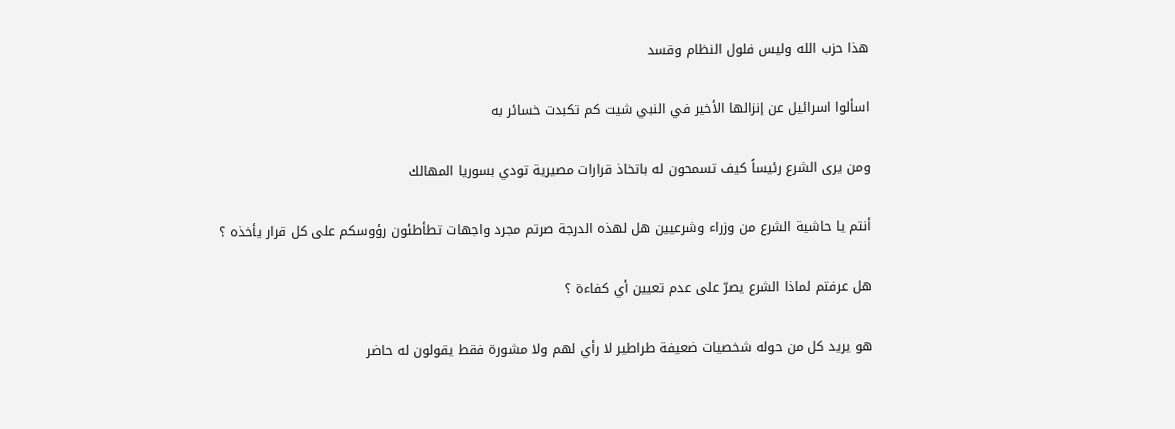هذا حزب الله وليس فلول النظام وقسد

اسألوا اسرائيل عن إنزالها الأخير في النبي شيت كم تكبدت خسائر به

ومن يرى الشرع رئيساً كيف تسمحون له باتخاذ قرارات مصيرية تودي بسوريا المهالك

أنتم يا حاشية الشرع من وزراء وشرعيين هل لهذه الدرجة صرتم مجرد واجهات تطأطئون رؤوسكم على كل قرار يأخذه ؟

هل عرفتم لماذا الشرع يصرّ على عدم تعيين أي كفاءة ؟

هو يريد كل من حوله شخصيات ضعيفة طراطير لا رأي لهم ولا مشورة فقط يقولون له حاضر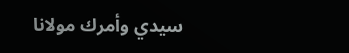سيدي وأمرك مولانا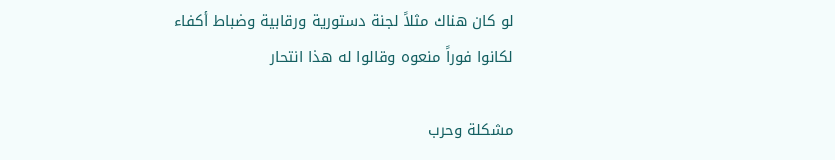لو كان هناك مثلاً لجنة دستورية ورقابية وضباط أكفاء لكانوا فوراً منعوه وقالوا له هذا انتحار

مشكلة وحرب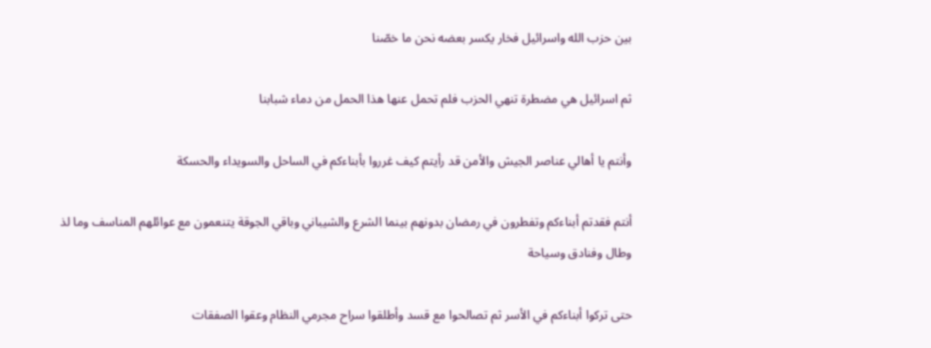بين حزب الله واسرائيل فخار يكسر بعضه نحن ما خصّنا

ثم اسرائيل هي مضطرة تنهي الحزب فلم تحمل عنها هذا الحمل من دماء شبابنا

وأنتم يا أهالي عناصر الجيش والأمن قد رأيتم كيف غرروا بأبناءكم في الساحل والسويداء والحسكة

أنتم فقدتم أبناءكم وتفطرون في رمضان بدونهم بينما الشرع والشيباني وباقي الجوقة يتنعمون مع عوائلهم المناسف وما لذ وطال وفنادق وسياحة

حتى تركوا أبناءكم في الأسر ثم تصالحوا مع قسد وأطلقوا سراح مجرمي النظام وعقوا الصفقات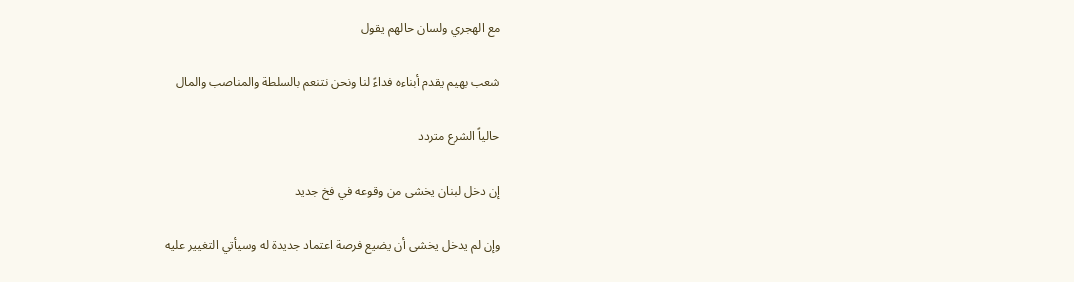مع الهجري ولسان حالهم يقول

شعب بهيم يقدم أبناءه فداءً لنا ونحن نتنعم بالسلطة والمناصب والمال

حالياً الشرع متردد

إن دخل لبنان يخشى من وقوعه في فخ جديد

وإن لم يدخل يخشى أن يضيع فرصة اعتماد جديدة له وسيأتي التغيير عليه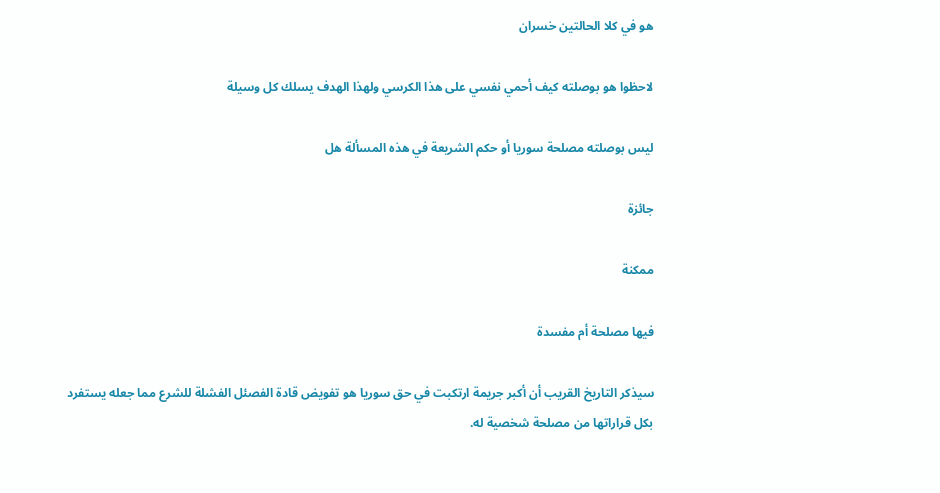هو في كلا الحالتين خسران

لاحظوا هو بوصلته كيف أحمي نفسي على هذا الكرسي ولهذا الهدف يسلك كل وسيلة

ليس بوصلته مصلحة سوريا أو حكم الشريعة في هذه المسألة هل

جائزة

ممكنة

فيها مصلحة أم مفسدة

سيذكر التاريخ القريب أن أكبر جريمة ارتكبت في حق سوريا هو تفويض قادة الفصئل الفشلة للشرع مما جعله يستفرد بكل قراراتها من مصلحة شخصية له.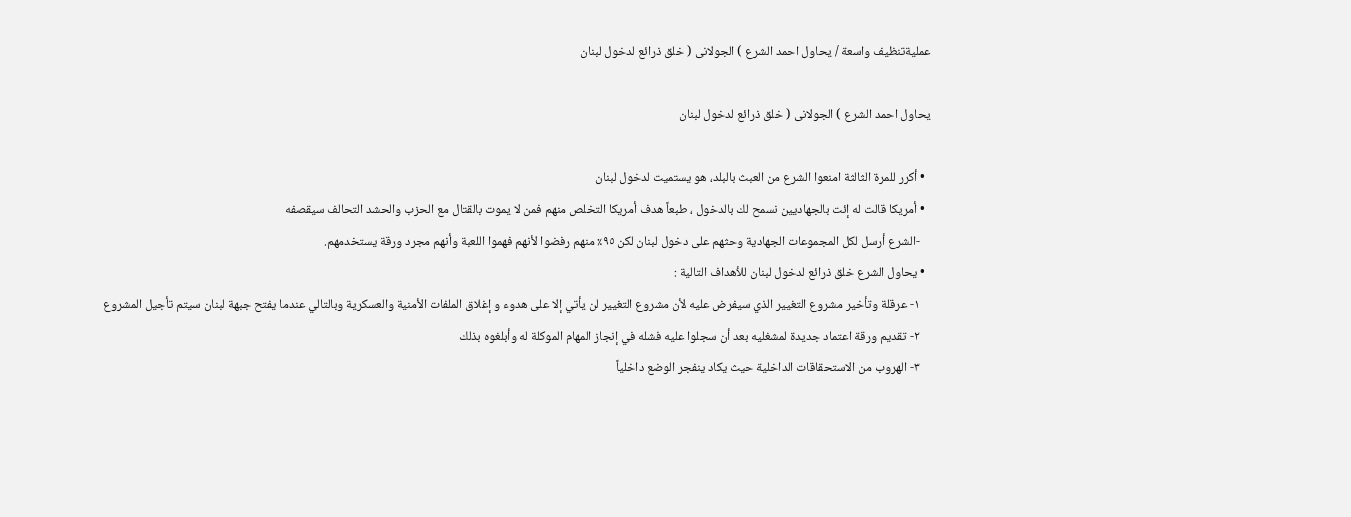عمليةتنظيف واسعة / يحاول احمد الشرع ) الجولانی ( خلق ذرائع لدخول لبنان

يحاول احمد الشرع ) الجولانی ( خلق ذرائع لدخول لبنان

  • أكرر للمرة الثالثة امنعوا الشرع من العبث بالبلد، هو يستميت لدخول لبنان
  • أمريكا قالت له إئت بالجهاديين نسمح لك بالدخول ، طبعاً هدف أمريكا التخلص منهم فمن لا يموت بالقتال مع الحزب والحشد التحالف سيقصفه
    -الشرع أرسل لكل المجموعات الجهادية وحثهم على دخول لبنان لكن ٩٥٪ منهم رفضوا لأنهم فهموا اللعبة وأنهم مجرد ورقة يستخدمهم.
  • يحاول الشرع خلق ذرائع لدخول لبنان للأهداف التالية :
    ١- عرقلة وتأخير مشروع التغيير الذي سيفرض عليه لأن مشروع التغيير لن يأتي إلا على هدوء و إغلاق الملفات الأمنية والعسكرية وبالتالي عندما يفتح جبهة لبنان سيتم تأجيل المشروع
    ٢- تقديم ورقة اعتماد جديدة لمشغليه بعد أن سجلوا عليه فشله في إنجاز المهام الموكلة له وأبلغوه بذلك
    ٣- الهروب من الاستحقاقات الداخلية حيث يكاد ينفجر الوضع داخلياً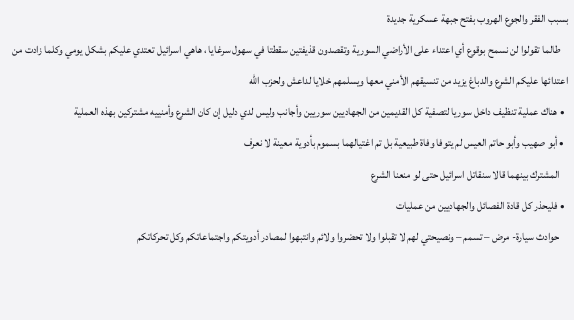بسبب الفقر والجوع الهروب بفتح جبهة عسكرية جديدة
    طالما تقولوا لن نسمح بوقوع أي اعتداء على الأراضي السورية وتقصدون قذيفتين سقطتا في سهول سرغايا ، هاهي اسرائيل تعتدي عليكم بشكل يومي وكلما زادت من اعتدائها عليكم الشرع والدباغ يزيد من تنسيقهم الأمني معها ويسلمهم خلايا لداعش ولحزب الله
  • هناك عملية تنظيف داخل سوريا لتصفية كل القديمين من الجهاديين سوريين وأجانب وليس لدي دليل إن كان الشرع وأمنييه مشتركين بهذه العملية
  • أبو صهيب وأبو حاتم العيس لم يتوفا وفاة طبيعية بل تم اغتيالهما بسموم بأدوية معينة لا نعرف
    المشترك بينهما قالا سنقاتل اسرائيل حتى لو منعنا الشرع
  • فليحذر كل قادة الفصائل والجهاديين من عمليات
    حوادث سيارة- مرض – تسمم – ونصيحتي لهم لا تقبلوا ولا تحضروا ولائم وانتبهوا لمصادر أدويتكم واجتماعاتكم وكل تحركاتكم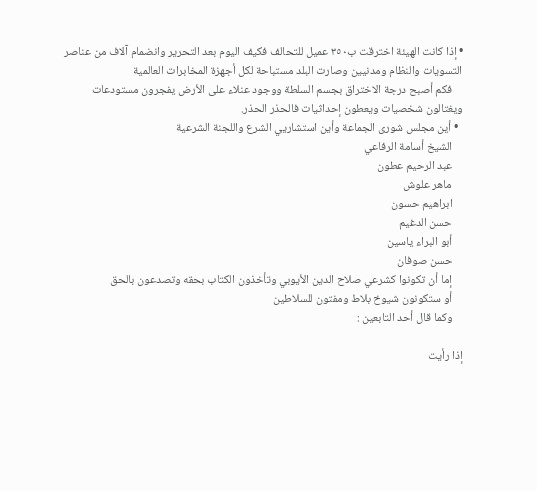• إذا كانت الهيئة اخترقت ب٣٥٠ عميل للتحالف فكيف اليوم بعد التحرير وانضمام آلاف من عناصر التسويات والنظام ومدنيين وصارت البلد مستباحة لكل أجهزة المخابرات العالمية
    فكم أصبح درجة الاختراق بجسم السلطة ووجود عنلاء على الأرض يفجرون مستودعات ويغتالون شخصيات ويعطون إحداثيات فالحذر الحذر.
  • أين مجلس شورى الجماعة وأين استشاريي الشرع واللجنة الشرعية
    الشيخ أسامة الرفاعي
    عبد الرحيم عطون
    ماهر علوش
    ابراهيم حسون
    حسن الدغيم
    أبو البراء ياسين
    حسن صوفان
    إما أن تكونوا كشرعي صلاح الدين الأيوبي وتأخذون الكتاب بحقه وتصدعون بالحق
    أو ستكونون شيوخ بلاط ومفتون للسلاطين
    وكما قال أحد التابعين :

إذا رأيت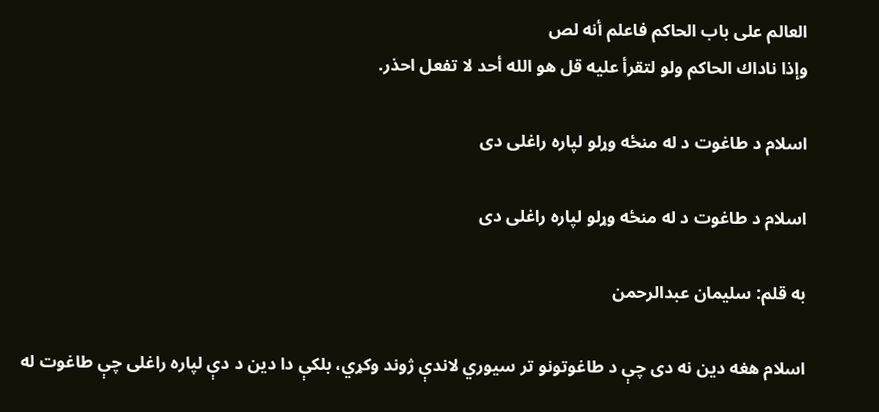العالم على باب الحاكم فاعلم أنه لص
وإذا ناداك الحاكم ولو لتقرأ عليه قل هو الله أحد لا تفعل احذر.

اسلام د طاغوت د له منځه وړلو لپاره راغلی دی

اسلام د طاغوت د له منځه وړلو لپاره راغلی دی

به قلم: سلیمان عبدالرحمن

اسلام هغه دین نه دی چې د طاغوتونو تر سیوري لاندې ژوند وکړي، بلکې دا دین د دې لپاره راغلی چې طاغوت له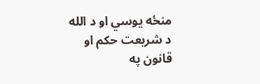منځه یوسي او د الله د شریعت حکم او قانون په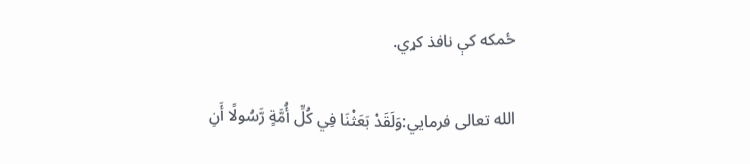ځمکه کې نافذ کړي.

الله تعالی فرمایي:وَلَقَدْ بَعَثْنَا فِي كُلِّ أُمَّةٍ رَّسُولًا أَنِ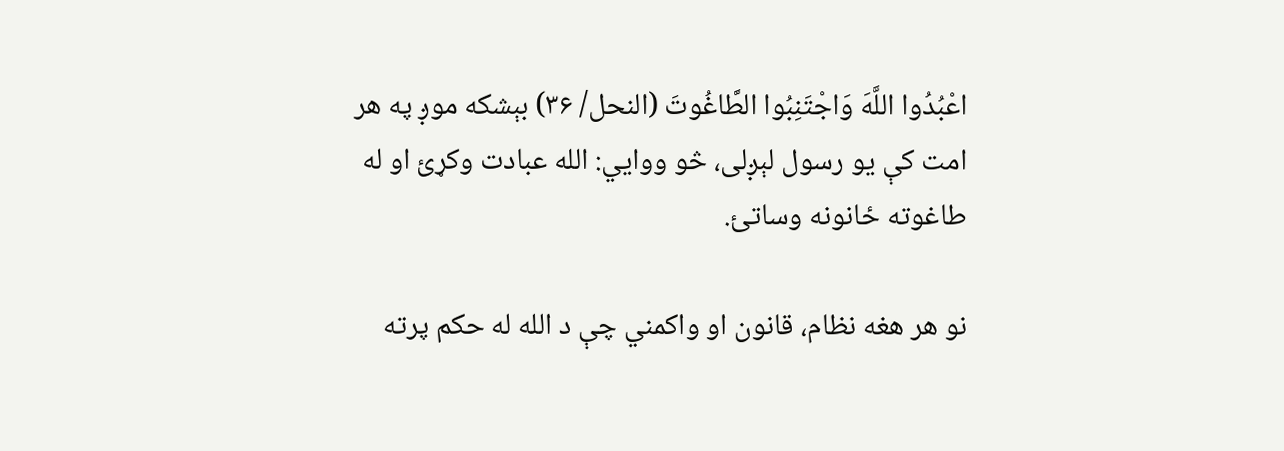اعْبُدُوا اللَّهَ وَاجْتَنِبُوا الطَّاغُوتَ (النحل/ ۳۶) بېشکه موږ په هر امت کې یو رسول لېږلی، څو ووایي: الله عبادت وکړئ او له طاغوته ځانونه وساتئ.

نو هر هغه نظام، قانون او واکمني چې د الله له حکم پرته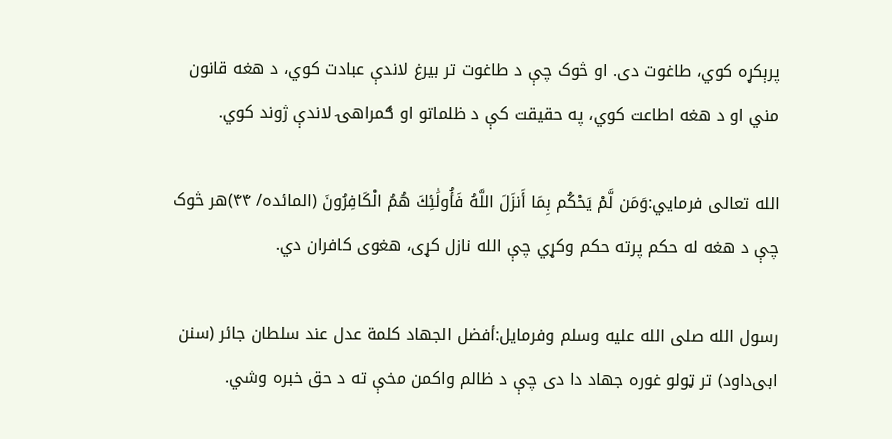پرېکړه کوي، طاغوت دی. او څوک چې د طاغوت تر بیرغ لاندې عبادت کوي، د هغه قانون مني او د هغه اطاعت کوي، په حقیقت کې د ظلماتو او ګمراهۍ لاندې ژوند کوي.

الله تعالی فرمايي:وَمَن لَّمْ يَحْكُم بِمَا أَنزَلَ اللَّهُ فَأُولَٰئِكَ هُمُ الْكَافِرُونَ (المائده/ ۴۴)هر څوک چې د هغه له حکم پرته حکم وکړي چې الله نازل کړی، هغوی کافران دي.

رسول الله صلى الله عليه وسلم وفرمايل:أفضل الجهاد كلمة عدل عند سلطان جائر (سنن ابی‌داود) تر ټولو غوره جهاد دا دی چې د ظالم واکمن مخې ته د حق خبره وشي.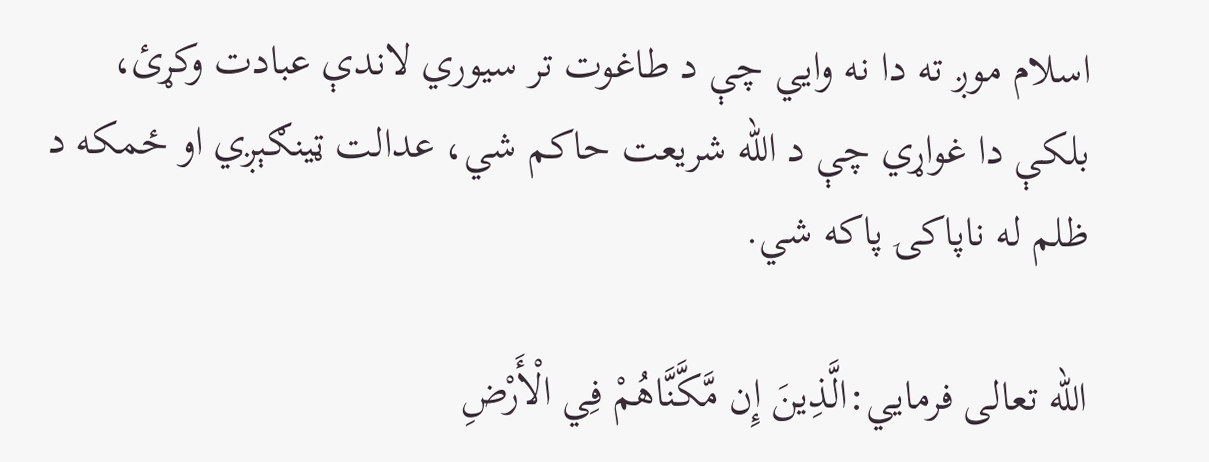اسلام موږ ته دا نه وايي چې د طاغوت تر سیوري لاندې عبادت وکړئ، بلکې دا غواړي چې د الله شریعت حاکم شي، عدالت ټینګېږي او ځمکه د ظلم له ناپاکۍ پاکه شي.

الله تعالی فرمایي:الَّذِينَ إِن مَّكَّنَّاهُمْ فِي الْأَرْضِ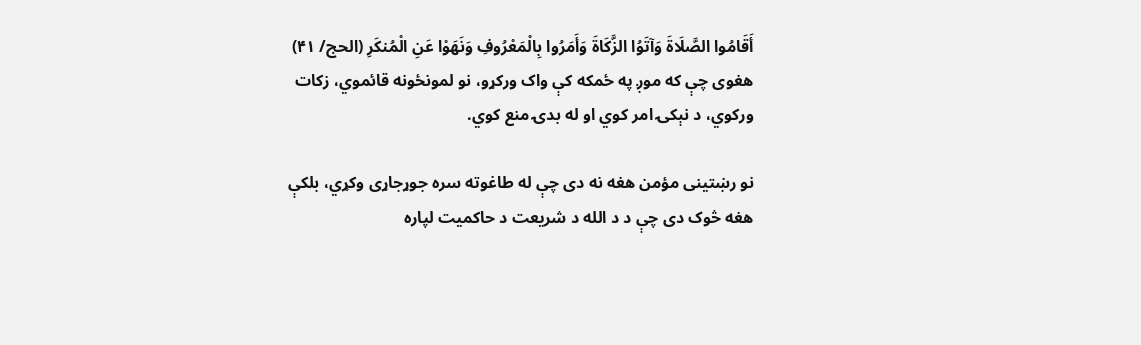أَقَامُوا الصَّلَاةَ وَآتَوُا الزَّكَاةَ وَأَمَرُوا بِالْمَعْرُوفِ وَنَهَوْا عَنِ الْمُنكَرِ (الحج/ ۴۱) هغوی چې که موږ په ځمکه کې واک ورکړو، نو لمونځونه قائموي، زکات ورکوي، د نېکۍ امر کوي او له بدۍ منع کوي.

نو رښتینی مؤمن هغه نه دی چې له طاغوته سره جوړجاړی وکړي، بلکې هغه څوک دی چې د د الله د شریعت د حاکمیت لپاره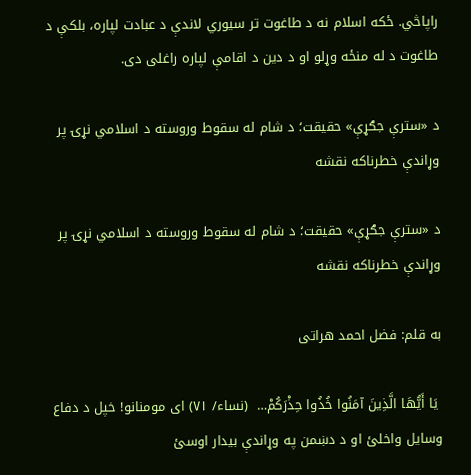راپاڅي. ځکه اسلام نه د طاغوت تر سیوري لاندې د عبادت لپاره، بلکې د طاغوت د له منځه وړلو او د دین د اقامې لپاره راغلی دی.

د «سترې جګړې» حقیقت؛ د شام له سقوط وروسته د اسلامي نړۍ پر وړاندې خطرناکه نقشه

د «سترې جګړې» حقیقت؛ د شام له سقوط وروسته د اسلامي نړۍ پر وړاندې خطرناکه نقشه

به قلم: فضل احمد هراتی

 يَا أَيُّهَا الَّذِينَ آمَنُوا خُذُوا حِذْرَكُمْ…  (نساء/ ۷۱) ای مومنانو! خپل د دفاع وسایل واخلئ او د دښمن په وړاندې بیدار اوسئ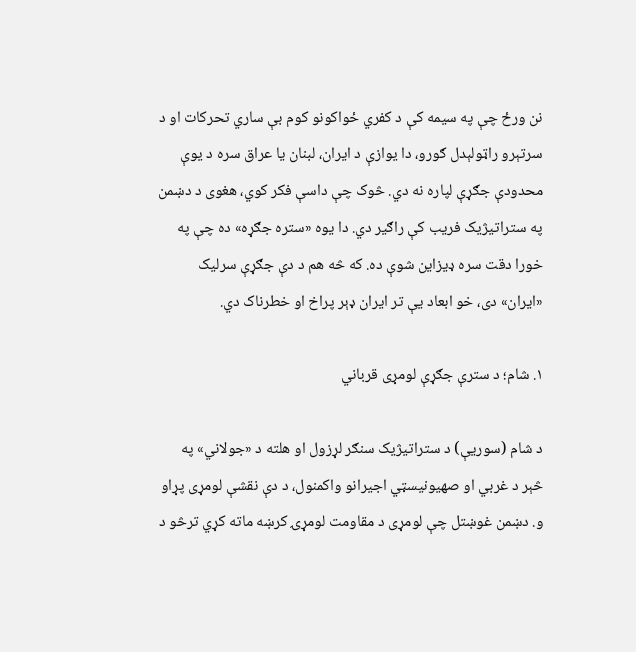نن ورځ چې په سیمه کې د کفري ځواکونو کوم بې ساري تحرکات او د سرتېرو راټولېدل ګورو، دا یوازې د ایران، لبنان یا عراق سره د یوې محدودې جګړې لپاره نه دي. څوک چې داسې فکر کوي، هغوی د دښمن په ستراتیژیک فریب کې راګیر دي. دا یوه «ستره جګړه» ده چې په خورا دقت سره ډیزاین شوې ده. که څه هم د دې جګړې سرلیک «ایران» دی، خو ابعاد یې تر ایران ډېر پراخ او خطرناک دي.

۱. شام؛ د سترې جګړې لومړی قرباني

د شام (سوریې) د ستراتیژیک سنګر لړزول او هلته د «جولاني» په څېر د غربي او صهیونیسټي اجیرانو واکمنول، د دې نقشې لومړی پړاو و. دښمن غوښتل چې لومړی د مقاومت لومړۍ کرښه ماته کړي ترڅو د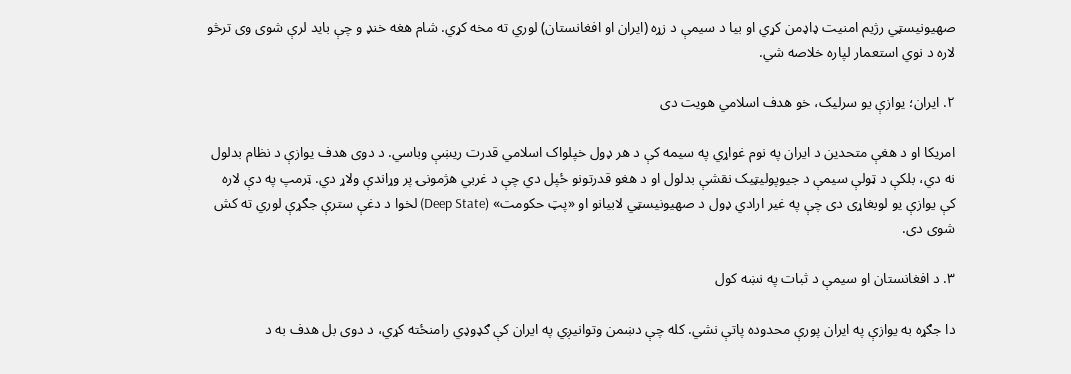صهیونیسټي رژیم امنیت ډاډمن کړي او بیا د سیمې د زړه (ایران او افغانستان) لوري ته مخه کړي. شام هغه خنډ و چې باید لرې شوی وی ترڅو لاره د نوي استعمار لپاره خلاصه شي.

۲. ایران؛ یوازې یو سرلیک، خو هدف اسلامي هویت دی

امریکا او د هغې متحدین د ایران په نوم غواړي په سیمه کې د هر ډول خپلواک اسلامي قدرت ریښې وباسي. د دوی هدف یوازې د نظام بدلول نه دي، بلکې د ټولې سیمې د جیوپولیټیک نقشې بدلول او د هغو قدرتونو ځپل دي چې د غربي هژمونۍ پر وړاندې ولاړ دي. ټرمپ په دې لاره کې یوازې یو لوبغاړی دی چې په غیر ارادي ډول د صهیونیسټي لابیانو او «پټ حکومت» (Deep State) لخوا د دغې سترې جګړې لوري ته کش شوی دی.

۳. د افغانستان او سیمې د ثبات په نښه کول

دا جګړه به یوازې په ایران پورې محدوده پاتې نشي. کله چې دښمن وتوانیږي په ایران کې ګډوډي رامنځته کړي، د دوی بل هدف به د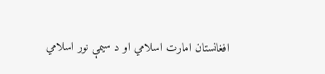افغانستان امارت اسلامي او د سیمې نور اسلامي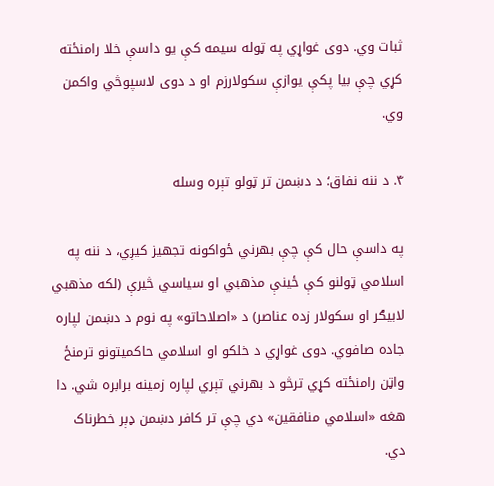ثبات وي. دوی غواړي په ټوله سیمه کې یو داسې خلا رامنځته کړي چې بیا پکې یوازې سکولارزم او د دوی لاسپوڅي واکمن وي.

۴. د ننه نفاق؛ د دښمن تر ټولو تېره وسله

په داسې حال کې چې بهرني ځواکونه تجهیز کیږي، د ننه په اسلامي ټولنو کې ځینې مذهبي او سیاسي څیرې (لکه مذهبي لابیګر او سکولار زده عناصر) د «اصلاحاتو» په نوم د دښمن لپاره جاده صافوي. دوی غواړي د خلکو او اسلامي حاکمیتونو ترمنځ واټن رامنځته کړي ترڅو د بهرني تېري لپاره زمینه برابره شي. دا هغه «اسلامي منافقین» دي چې تر کافر دښمن ډېر خطرناک دي.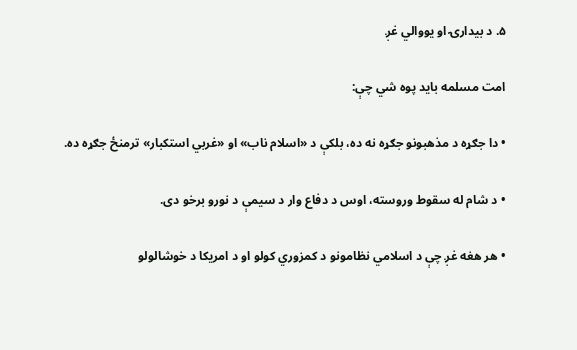۵. د بیدارۍ او یووالي غږ

امت مسلمه باید پوه شي چې:

• دا جګړه د مذهبونو جګړه نه ده، بلکې د «اسلام ناب» او «غربي استکبار» ترمنځ جګړه ده.

• د شام له سقوط وروسته، اوس د دفاع وار د سیمې د نورو برخو دی.

• هر هغه غږ چې د اسلامي نظامونو د کمزوري کولو او د امریکا د خوشالولو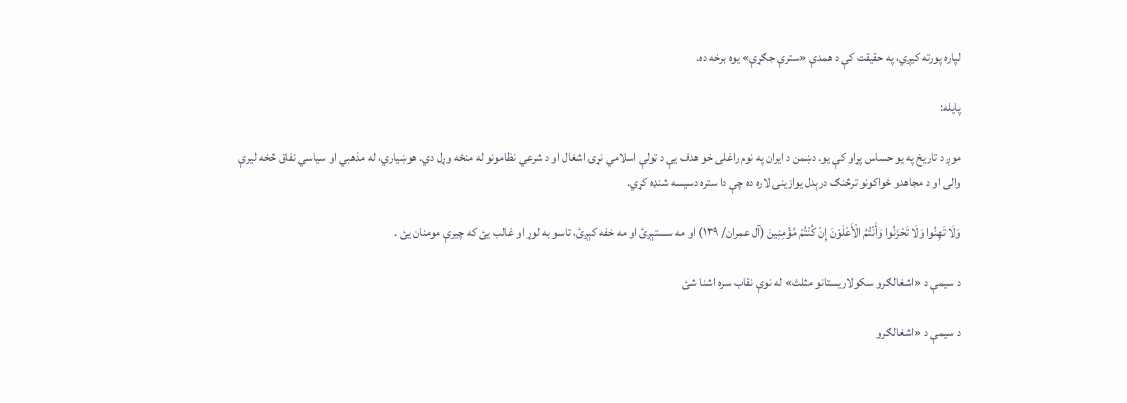لپاره پورته کیږي، په حقیقت کې د همدې «سترې جګړې» یوه برخه ده.

پایله:

موږ د تاریخ په یو حساس پړاو کې یو. دښمن د ایران په نوم راغلی خو هدف یې د ټولې اسلامي نړۍ اشغال او د شرعي نظامونو له منځه وړل دي. هوښیاري، له مذهبي او سیاسي نفاق څخه لیرې والی او د مجاهدو ځواکونو ترڅنګ درېدل یوازینۍ لاره ده چې دا ستره دسیسه شنډه کړي.

وَلَا تَهِنُوا وَلَا تَحْزَنُوا وَأَنْتُمُ الْأَعْلَوْنَ إِنْ كُنْتُمْ مُؤْمِنِينَ (آل عمران/ ۱۳۹) او مه سستېږئ او مه خفه کېږئ، تاسو به لوړ او غالب یئ که چیرې مومنان یئ .

د سیمې د «اشغالګرو سکولاریستانو مثلث» له نوې نقاب سره اشنا شئ

د سیمې د «اشغالګرو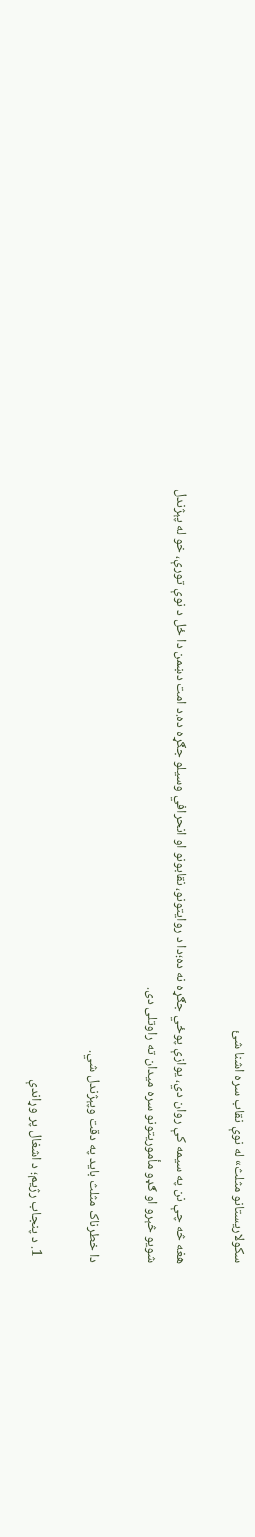سکولاریستانو مثلث» له نوې نقاب سره اشنا شئ

هغه څه چې نن په سیمه کې روان دي، یوازې پوځي جګړه نه ده؛دا د روایتونو، نقابونو او انحرافي وسیلو جګړه ده.د امت دښمن دا ځل د نوې تورې، خو له پېژندل شویو څېرو او ګډو مأموریتونو سره میدان ته راوتلی دی.

دا خطرناک مثلث باید په دقت وپېژندل شي.

  1. د پنجاب رژیم؛ د اشغال پر وړاندې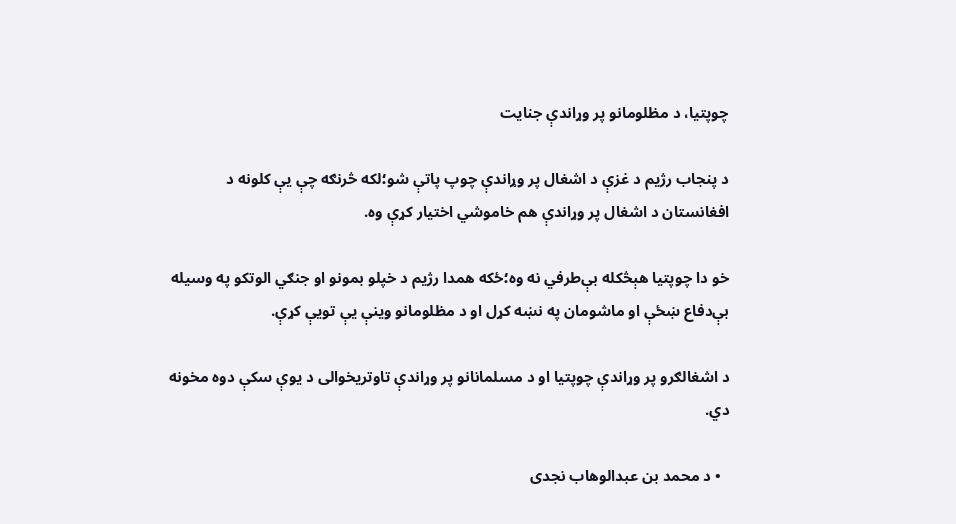چوپتیا، د مظلومانو پر وړاندې جنایت

د پنجاب رژیم د غزې د اشغال پر وړاندې چوپ پاتې شو؛لکه څرنګه چې یې کلونه د افغانستان د اشغال پر وړاندې هم خاموشي اختیار کړې وه.

خو دا چوپتیا هېڅکله بې‌طرفي نه وه؛ځکه همدا رژیم د خپلو بمونو او جنګي الوتکو په وسیله بې‌دفاع ښځې او ماشومان په نښه کړل او د مظلومانو وینې یې تویې کړې.

د اشغالګرو پر وړاندې چوپتیا او د مسلمانانو پر وړاندې تاوتریخوالی د یوې سکې دوه مخونه دي.

  • د محمد بن عبدالوهاب نجدی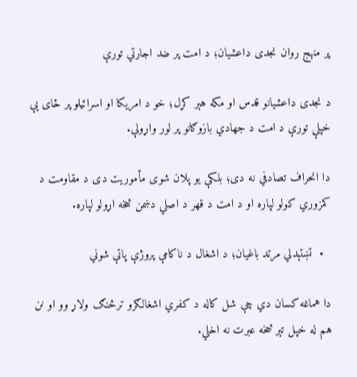پر منهج روان نجدی داعشیان؛ د امت پر ضد اجارتي تورې

د نجدی داعشیانو قدس او مکه هېر کړل؛ خو د امریکا او اسرائیلو پر ځای یې خپلې تورې د امت د جهادي بازوګانو پر لور واړولې.

دا انحراف تصادفي نه دی؛ بلکې یو پلان شوی مأموریت دی د مقاومت د کمزوري کولو لپاره او د امت د قهر د اصلي دښمن څخه اړولو لپاره.

  •  تښتېدلي مرتد باغیان؛ د اشغال د ناکامې پروژې پاتې شوني

دا هماغه کسان دي چې شل کاله د کفري اشغالګرو ترڅنګ ولاړ وو او نن هم له خپل تېر څخه عبرت نه اخلي.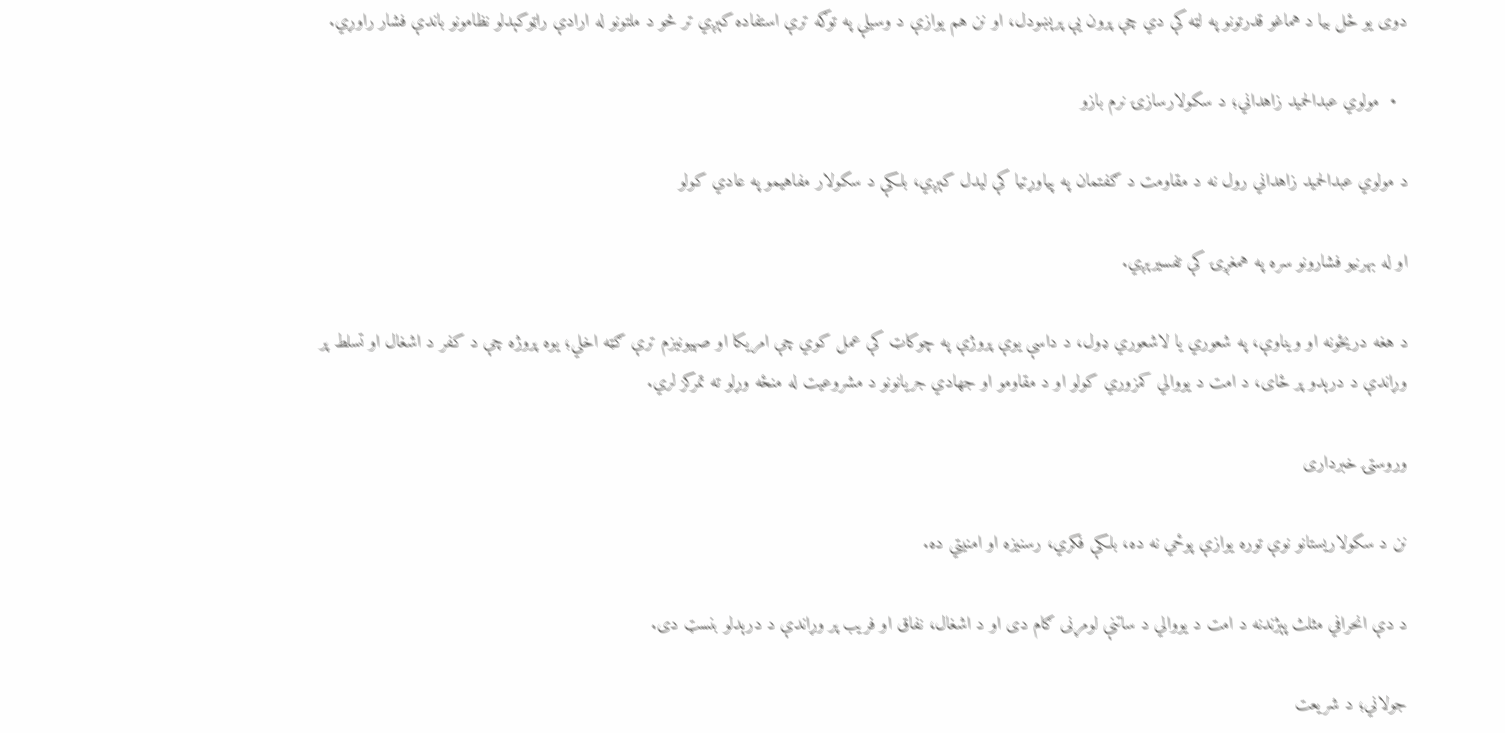دوی یو ځل بیا د هماغو قدرتونو په لټه کې دي چې پرون یې پرېښودل، او نن هم یوازې د وسیلې په توګه ترې استفاده کېږي تر څو د ملتونو له ارادې راټوکېدلو نظامونو باندې فشار راوړي.

  •  مولوي عبدالحمید زاهداني؛ د سکولارسازۍ نرم بازو

د مولوي عبدالحمید زاهداني رول نه د مقاومت د ګفتمان په پیاوړتیا کې لیدل کېږي، بلکې د سکولار مفاهیمو په عادي کولو

او له بهرنیو فشارونو سره په همغږۍ کې تفسیرېږي.

د هغه دریځونه او ویناوې، په شعوري یا لاشعوري ډول، د داسې یوې پروژې په چوکاټ کې عمل کوي چې امریکا او صهیونیزم ترې ګټه اخلي؛ یوه پروژه چې د کفر د اشغال او تسلط پر وړاندې د درېدو پر ځای، د امت د یووالي کمزوري کولو او د مقاومو او جهادي جریانونو د مشروعیت له منځه وړلو ته تمرکز لري.

وروستۍ خبرداری

نن د سکولاریستانو نوې توره یوازې پوځي نه ده، بلکې فکري، رسنیزه او امنیتي ده.

د دې انحرافي مثلث پېژندنه د امت د یووالي د ساتنې لومړنی ګام دی او د اشغال، نفاق او فریب پر وړاندې د درېدلو بنسټ دی.

جولاني؛ د شریعت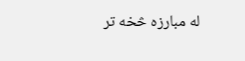له مبارزه څخه تر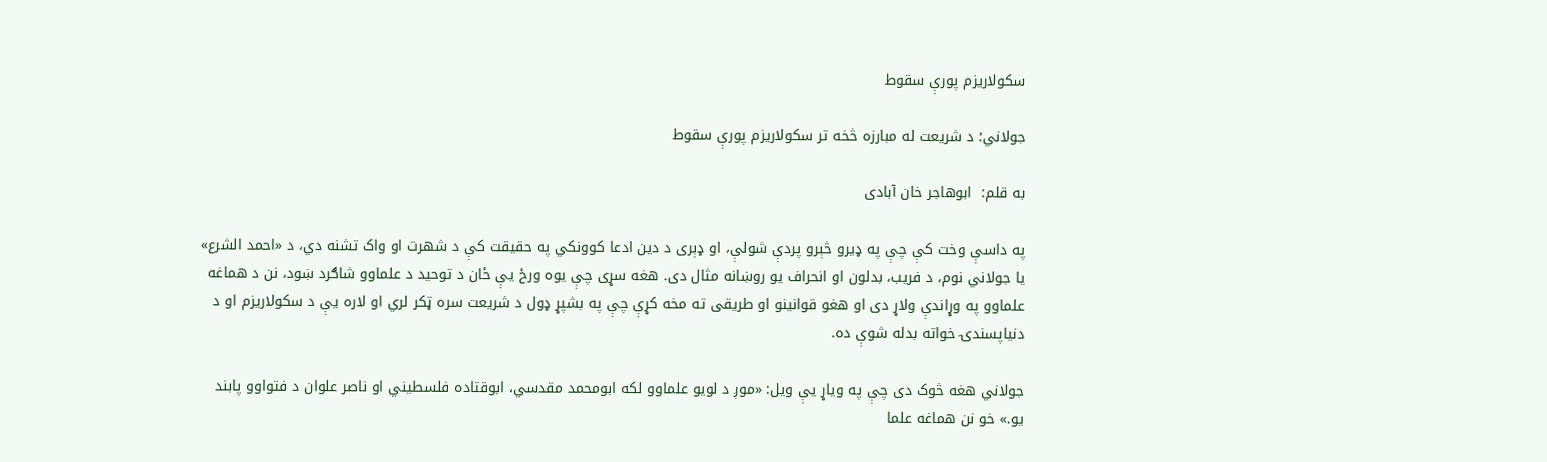سکولاریزم پورې سقوط

جولاني؛ د شریعت له مبارزه څخه تر سکولاریزم پورې سقوط

به قلم:  ابوهاجر خان آبادی

په داسې وخت کې چې په ډیرو څېرو پردې شولې، او ډېری د دین ادعا کوونکي په حقیقت کې د شهرت او واک تشنه دي، د «احمد الشرع» یا جولاني نوم، د فریب، بدلون او انحراف یو روښانه مثال دی. هغه سړی چې یوه ورځ یې ځان د توحید د علماوو شاګرد ښود، نن د هماغه علماوو په وړاندې ولاړ دی او هغو قوانینو او طریقی ته مخه کړې چې په بشپړ ډول د شریعت سره ټکر لري او لاره یې د سکولاریزم او د دنیاپسندۍ خواته بدله شوې ده.

جولاني هغه څوک دی چې په وياړ یې ویل: «موږ د لویو علماوو لکه ابومحمد مقدسي، ابوقتاده فلسطیني او ناصر علوان د فتواوو پابند یو.» خو نن هماغه علما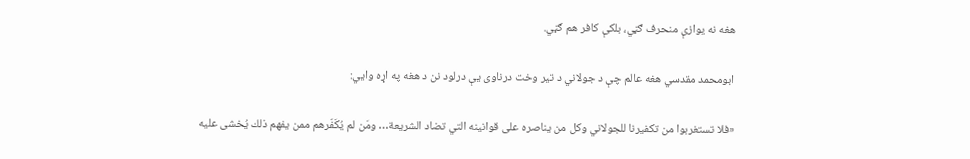هغه نه یوازې منحرف ګڼي، بلکې کافر هم ګڼي.

ابومحمد مقدسي هغه عالم چې د جولاني د تیر وخت درناوی یې درلود نن د هغه په اړه وايي:

«فلا تستغربوا من تكفيرنا للجولاني وكل من يناصره على قوانينه التي تضاد الشريعة… ومَن لم يُكَفّرهم ممن يفهم ذلك يُخشى عليه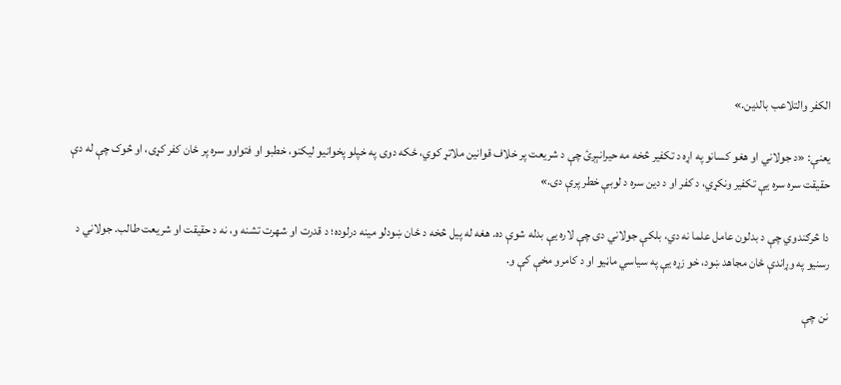الكفر والتلاعب بالدين.»

یعنې: «د جولاني او هغو کسانو په اړه د تکفیر څخه مه حیرانېږئ چې د شریعت پر خلاف قوانین ملاتړ کوي، ځکه دوی په خپلو پخوانیو لیکنو، خطبو او فتواوو سره پر ځان کفر کړی، او څوک چې له دې حقیقت سره سره یې تکفیر ونکړي، د کفر او د دین سره د لوبې خطر پرې دی.»

دا څرګندوي چې د بدلون عامل علما نه دي، بلکې جولاني دی چې لاره یې بدله شوې ده. هغه له پیل څخه د ځان ښودلو مینه درلوده؛ د قدرت او شهرت تشنه و، نه د حقیقت او شریعت طالب. جولاني د رسنیو په وړاندې ځان مجاهد ښود، خو زړه یې په سیاسي ماڼیو او د کامرو مخې کې و.

نن چې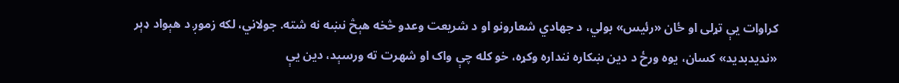کراوات یې تړلی او ځان «رئیس» بولي، د جهادي شعارونو او د شریعت وعدو څخه هېڅ نښه نه شته. جولاني، لکه زموږ د هېواد ډېر «ندیدبدید» کسان، یوه ورځ د دین ښکاره ننداره وکړه، خو کله چې واک او شهرت ته ورسېد، دین یې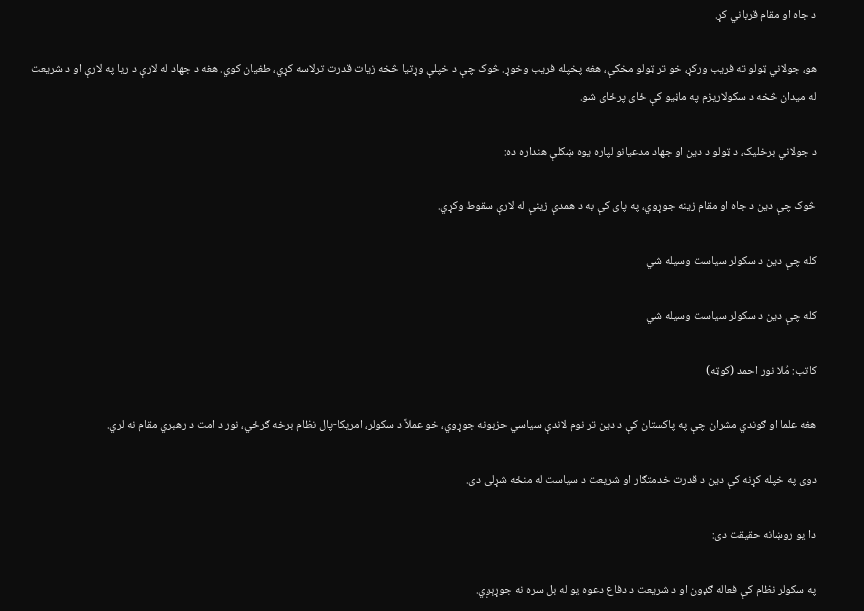د جاه او مقام قرباني کړ.

هو، جولاني ټولو ته فریب ورکړ، خو تر ټولو مخکې، هغه پخپله فریب وخوړ. څوک چې د خپلې وړتیا څخه زیات قدرت ترلاسه کړي، طغیان کوي. هغه د جهاد له لارې د ریا په لارې او د شریعت له میدان څخه د سکولاریزم په ماڼیو کې ځای پرځای شو.

د جولاني برخلیک، د ټولو د دین او جهاد مدعیانو لپاره یوه ښکلې هنداره ده:

څوک چې دین د جاه او مقام زینه جوړوي، په پای کې به د همدې زینې له لارې سقوط وکړي.

کله چې دین د سکولر سیاست وسیله شي

کله چې دین د سکولر سیاست وسیله شي

کاتب: مُلا نور احمد (کوټه)

هغه علما او ګوندي مشران چې په پاکستان کې د دین تر نوم لاندې سیاسي حزبونه جوړوي، خو عملاً د سکولر، امریکا-پال نظام برخه ګرځي، نور د امت د رهبري مقام نه لري.

دوی په خپله کړنه کې دین د قدرت خدمتګار او شریعت د سیاست له منځه شړلی دی.

دا یو روښانه حقیقت دی:

په سکولر نظام کې فعاله ګډون او د شریعت د دفاع دعوه یو له بل سره نه جوړېږي.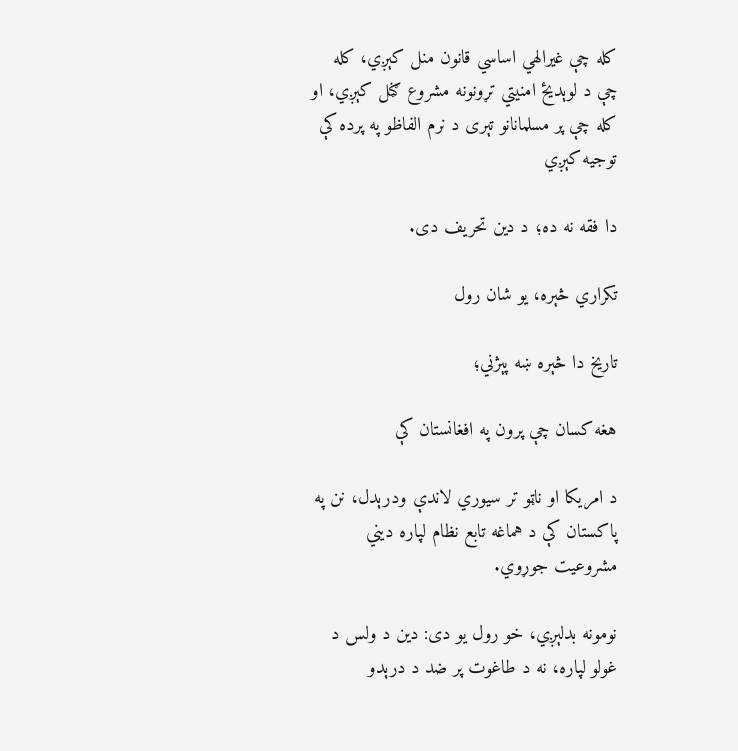کله چې غیرالهي اساسي قانون منل کېږي، کله چې د لوېدیځ امنیتي تړونونه مشروع ګڼل کېږي، او کله چې پر مسلمانانو تېری د نرم الفاظو په پرده کې توجیه کېږي

دا فقه نه ده؛ د دین تحریف دی.

تکراري څېره، یو شان رول

تاریخ دا څېره ښه پېژني؛

هغه کسان چې پرون په افغانستان کې

د امریکا او ناټو تر سیوري لاندې ودرېدل، نن په پاکستان کې د هماغه تابع نظام لپاره دیني مشروعیت جوړوي.

نومونه بدلېږي، خو رول یو دی: دین د ولس د غولو لپاره، نه د طاغوت پر ضد د درېدو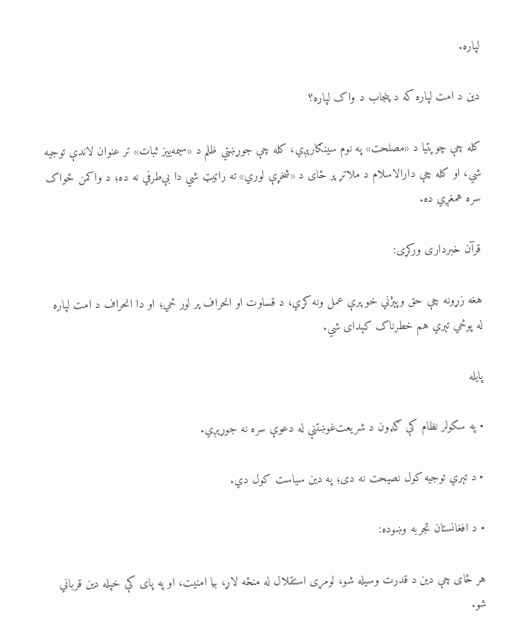لپاره.

دین د امت لپاره که د پنجاب د واک لپاره؟

کله چې چوپتیا د «مصلحت» په نوم سینګارېږي، کله چې جوړښتي ظلم د «سیمه‌ییز ثبات» تر عنوان لاندې توجیه شي، او کله چې دارالاسلام د ملاتړ پر ځای د «شخړې لوري» ته راټیټ شي دا بې‌طرفي نه ده؛ د واکمن ځواک سره همغږي ده.

قرآن خبرداری ورکړی:

هغه زړونه چې حق وپېژني خو پرې عمل ونه کړي، د قساوت او انحراف پر لور ځي؛ او دا انحراف د امت لپاره له پوځي تېري هم خطرناک کېدای شي.

پایله

• په سکولر نظام کې ګډون د شریعت‌غوښتنې له دعوې سره نه جوړېږي.

• د تېري توجیه کول نصیحت نه دی؛ په دین سیاست کول دي.

• د افغانستان تجربه وښوده:

هر ځای چې دین د قدرت وسیله شو، لومړی استقلال له منځه لاړ، بیا امنیت، او په پای کې خپله دین قرباني شو.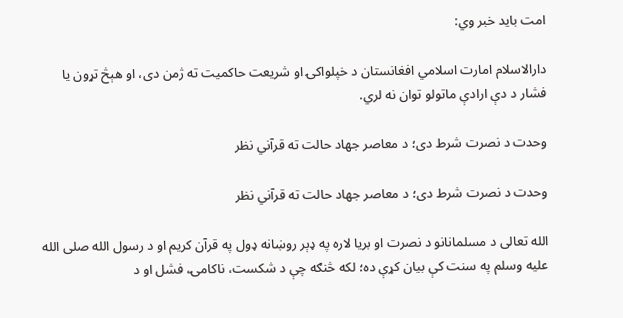امت باید خبر وي:

دارالاسلام امارت اسلامي افغانستان د خپلواکۍ او شریعت حاکمیت ته ژمن دی، او هېڅ تړون یا فشار د دې ارادې ماتولو توان نه لري.

وحدت د نصرت شرط دی؛ د معاصر جهاد حالت ته قرآني نظر

وحدت د نصرت شرط دی؛ د معاصر جهاد حالت ته قرآني نظر

الله تعالی د مسلمانانو د نصرت او بریا لاره په ډېر روښانه ډول په قرآن کریم او د رسول الله صلى الله عليه وسلم په سنت کې بیان کړې ده؛ لکه څنګه چې د شکست، ناکامۍ، فشل او د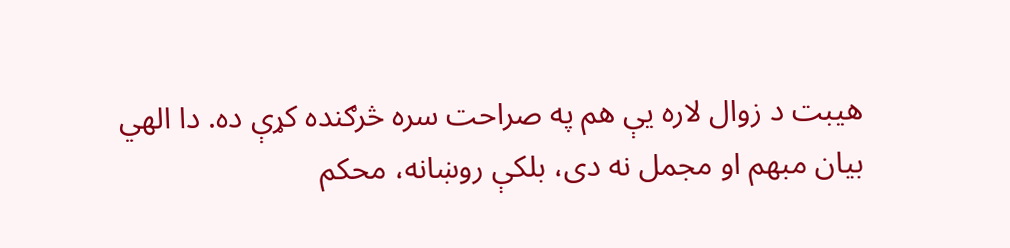هیبت د زوال لاره یې هم په صراحت سره څرګنده کړې ده. دا الهي بیان مبهم او مجمل نه دی، بلکې روښانه، محکم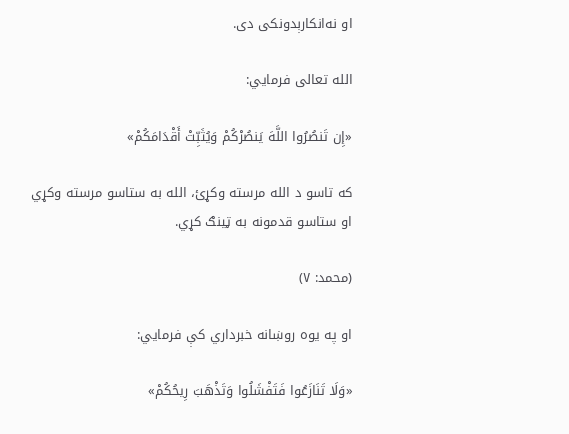او نه‌انکارېدونکی دی.

الله تعالی فرمایي:

«إِن تَنصُرُوا اللَّهَ يَنصُرْكُمْ وَيُثَبِّتْ أَقْدَامَكُمْ»

که تاسو د الله مرسته وکړئ، الله به ستاسو مرسته وکړي او ستاسو قدمونه به ټینګ کړي.

(محمد: ۷)

او په یوه روښانه خبرداري کې فرمایي:

«وَلَا تَنَازَعُوا فَتَفْشَلُوا وَتَذْهَبَ رِيحُكُمْ»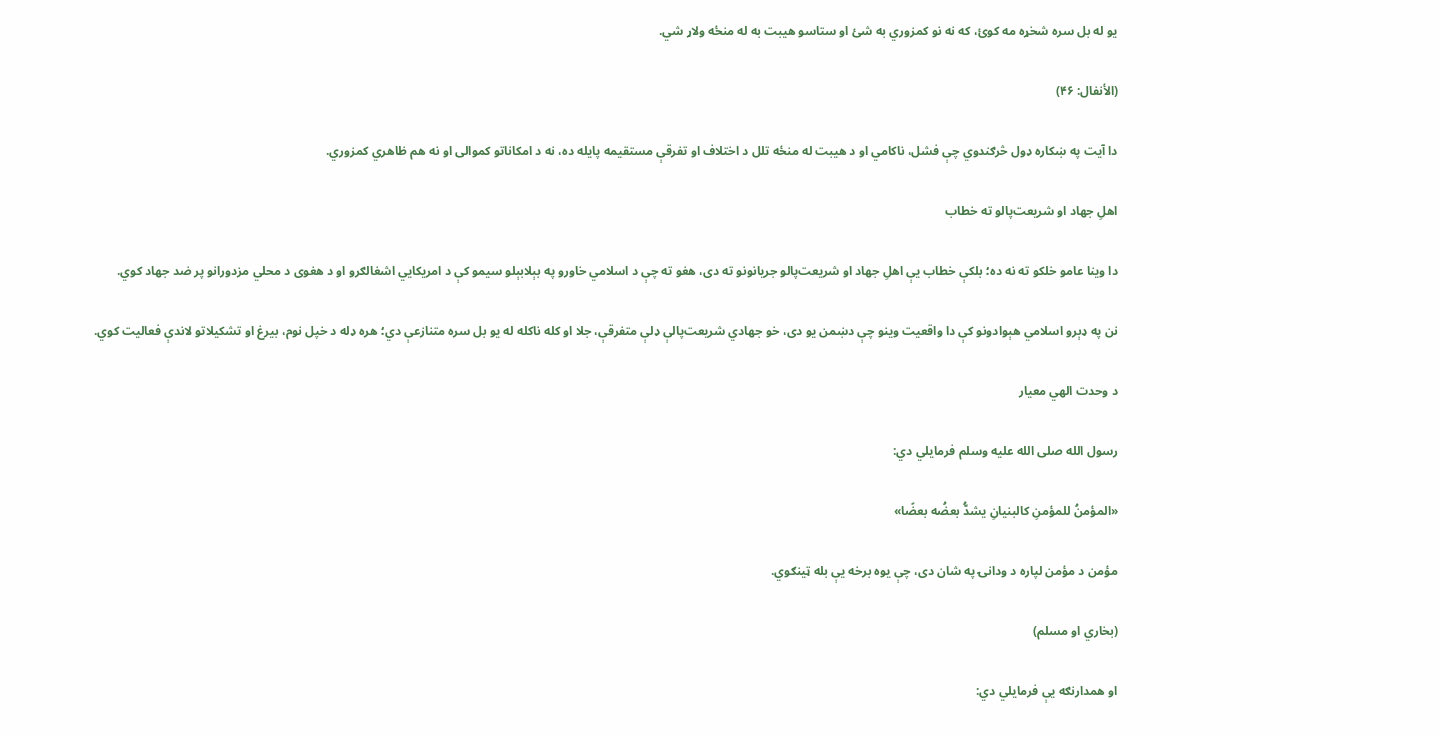یو له بل سره شخړه مه کوئ، که نه نو کمزوري به شئ او ستاسو هیبت به له منځه ولاړ شي.

(الأنفال: ۴۶)

دا آیت په ښکاره ډول څرګندوي چې فشل، ناکامي او د هیبت له منځه تلل د اختلاف او تفرقې مستقیمه پایله ده، نه د امکاناتو کموالی او نه هم ظاهري کمزوري.

اهلِ جهاد او شریعت‌پالو ته خطاب

دا وینا عامو خلکو ته نه ده؛ بلکې خطاب یې اهلِ جهاد او شریعت‌پالو جریانونو ته دی، هغو ته چې د اسلامي خاورو په بېلابېلو سیمو کې د امریکايي اشغالګرو او د هغوی د محلي مزدورانو پر ضد جهاد کوي.

نن په ډېرو اسلامي هېوادونو کې دا واقعیت وینو چې دښمن یو دی، خو جهادي شریعت‌پالې ډلې متفرقې، جلا او کله ناکله له یو بل سره متنازعې دي؛ هره ډله د خپل نوم، بیرغ او تشکیلاتو لاندې فعالیت کوي.

د وحدت الهي معیار

رسول الله صلى الله عليه وسلم فرمایلي دي:

«المؤمنُ للمؤمنِ كالبنيانِ يشدُّ بعضُه بعضًا»

مؤمن د مؤمن لپاره د ودانۍ په شان دی، چې یوه برخه یې بله ټینګوي.

(بخاري او مسلم)

او همدارنګه یې فرمایلي دي: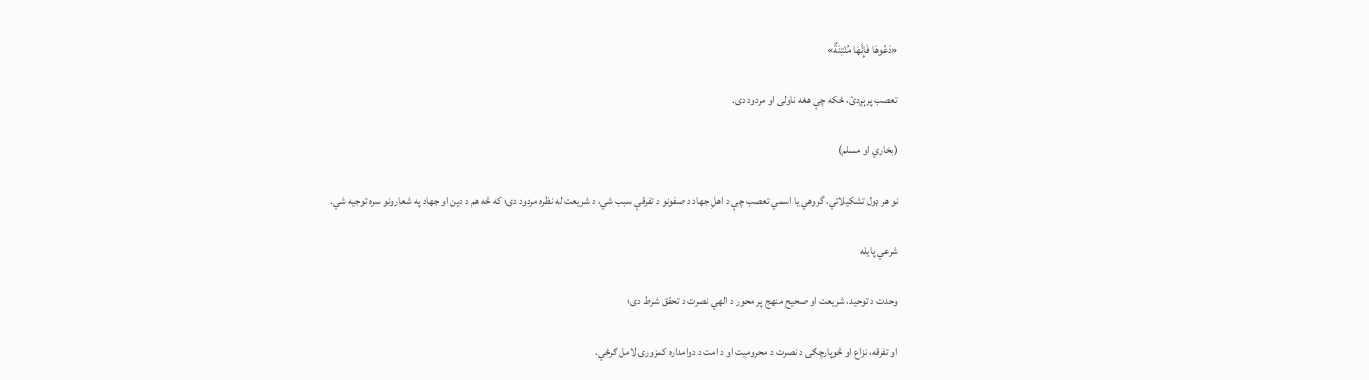«دَعُوهَا فَإِنَّهَا مُنْتِنَةٌ»

تعصب پرېږدئ، ځکه چې هغه ناولی او مردود دی.

(بخاري او مسلم)

نو هر ډول تشکیلاتي، گروهي یا اسمي تعصب چې د اهلِ جهاد د صفونو د تفرقې سبب شي، د شریعت له نظره مردود دی؛ که څه هم د دین او جهاد په شعارونو سره توجیه شي.

شرعي پایله

وحدت د توحید، شریعت او صحیح منهج پر محور د الهي نصرت د تحقق شرط دی؛

او تفرقه، نزاع او څوپارچګۍ د نصرت د محرومیت او د امت د دوامداره کمزورۍ لامل ګرځي.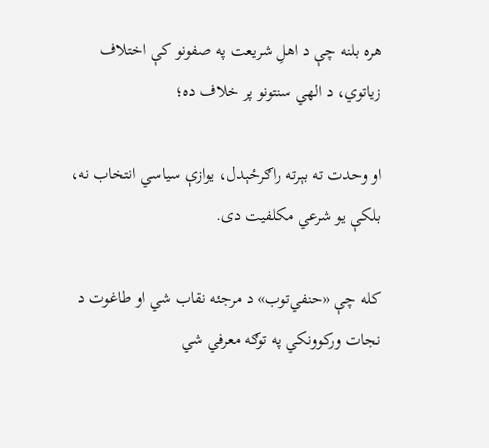هره بلنه چې د اهلِ شریعت په صفونو کې اختلاف زیاتوي، د الهي سنتونو پر خلاف ده؛

او وحدت ته بېرته راګرځېدل، یوازې سیاسي انتخاب نه، بلکې یو شرعي مکلفیت دی.

کله چې «حنفي‌توب» د مرجئه نقاب شي او طاغوت د نجات ورکوونکي په توګه معرفي شي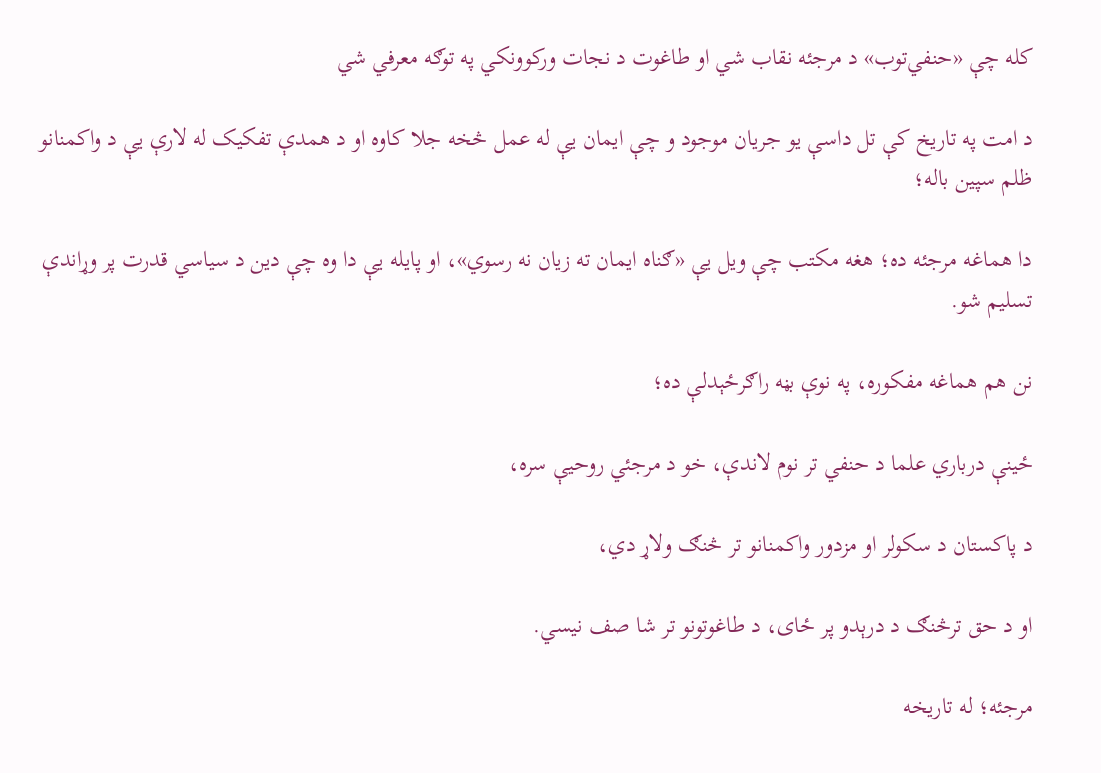کله چې «حنفي‌توب» د مرجئه نقاب شي او طاغوت د نجات ورکوونکي په توګه معرفي شي

د امت په تاریخ کې تل داسې یو جریان موجود و چې ایمان یې له عمل څخه جلا کاوه او د همدې تفکیک له لارې یې د واکمنانو ظلم سپین باله؛

دا هماغه مرجئه ده؛ هغه مکتب چې ویل یې «ګناه ایمان ته زیان نه رسوي»، او پایله یې دا وه چې دین د سیاسي قدرت پر وړاندې تسلیم شو.

نن هم هماغه مفکوره، په نوې بڼه راګرځېدلې ده؛

ځینې درباري علما د حنفي تر نوم لاندې، خو د مرجئي روحیې سره،

د پاکستان د سکولر او مزدور واکمنانو تر څنګ ولاړ دي،

او د حق ترڅنګ د درېدو پر ځای، د طاغوتونو تر شا صف نیسي.

مرجئه؛ له تاريخه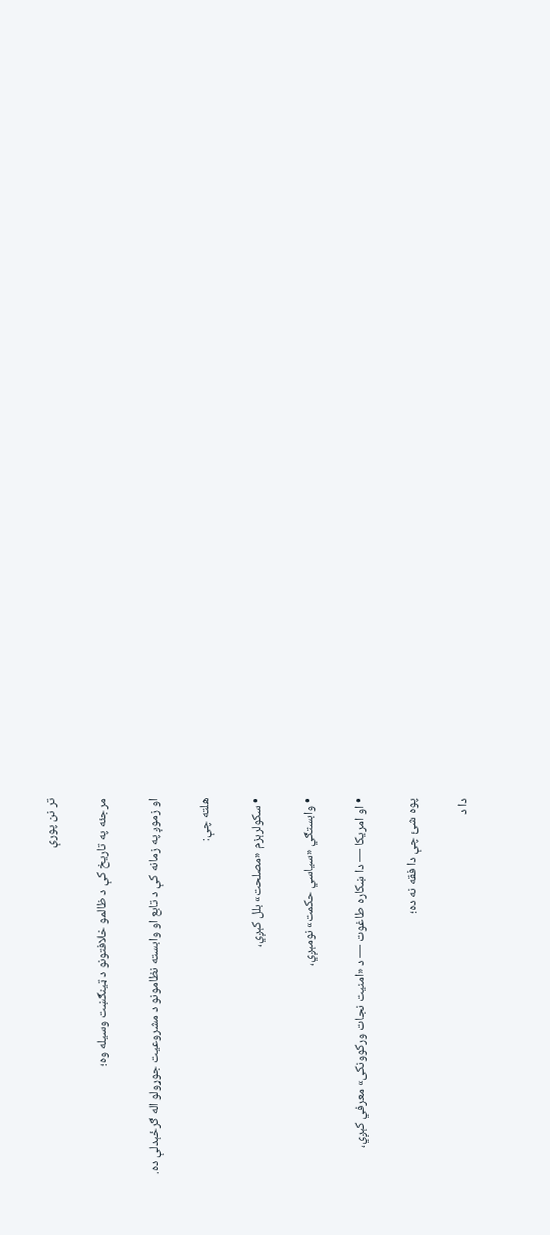تر نن پورې

مرجئه په تاریخ کې د ظالمو خلافتونو د ټینګښت وسیله وه؛

او زموږ په زمانه کې د تابع او وابسته نظامونو د مشروعیت جوړولو اله ګرځېدلې ده.

هلته چې:

• سکولرېزم «مصلحت» بلل کېږي،

• وابستګي «سیاسي حکمت» نومېږي،

• او امریکا — دا ښکاره طاغوت — د «امنیت نجات ورکوونکی» معرفي کېږي،

پوه شئ چې دا فقه نه ده؛

دا د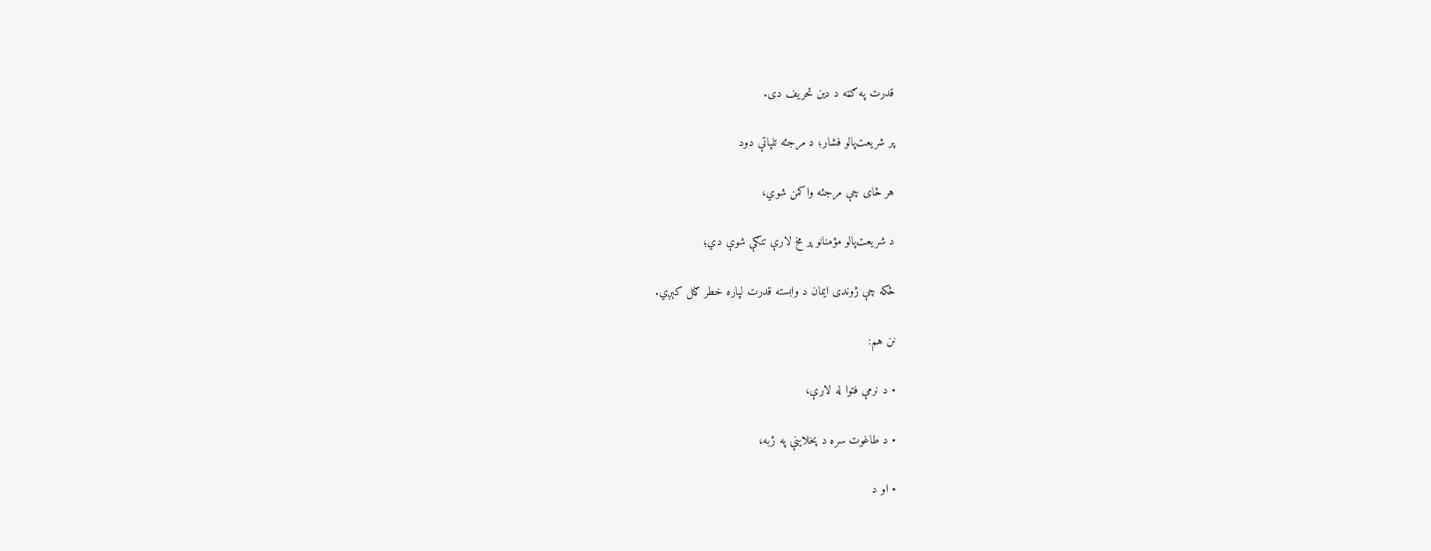قدرت په ګټه د دین تحریف دی.

پر شریعت‌پالو فشار؛ د مرجئه تلپاتې دود

هر ځای چې مرجئه واکمن شوي،

د شریعت‌پالو مؤمنانو پر مخ لارې تنګې شوې دي؛

ځکه چې ژوندی ایمان د وابسته قدرت لپاره خطر ګڼل کېږي.

نن هم:

• د نرمې فتوا له لارې،

• د طاغوت سره د پخلاينې په ژبه،

• او د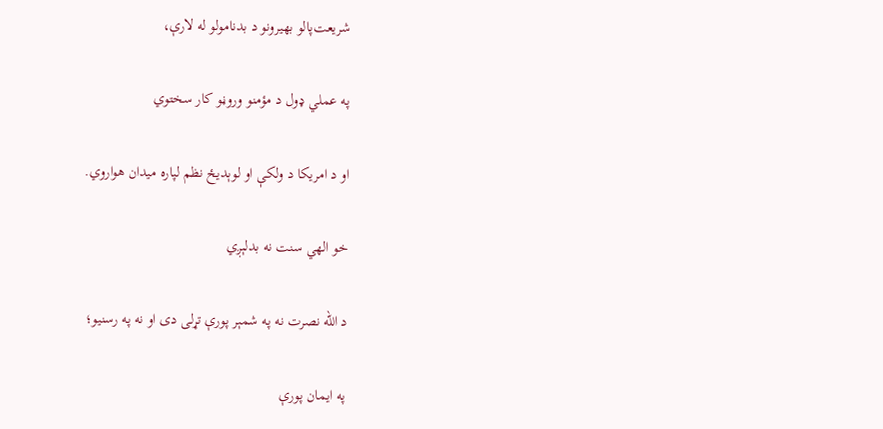شریعت‌پالو بهیرونو د بدنامولو له لارې،

په عملي ډول د مؤمنو وروڼو کار سختوي

او د امریکا د ولکې او لوېدیځ نظم لپاره میدان هواروي.

خو الهي سنت نه بدلېږي

د الله نصرت نه په شمېر پورې تړلی دی او نه په رسنیو؛

په ایمان پورې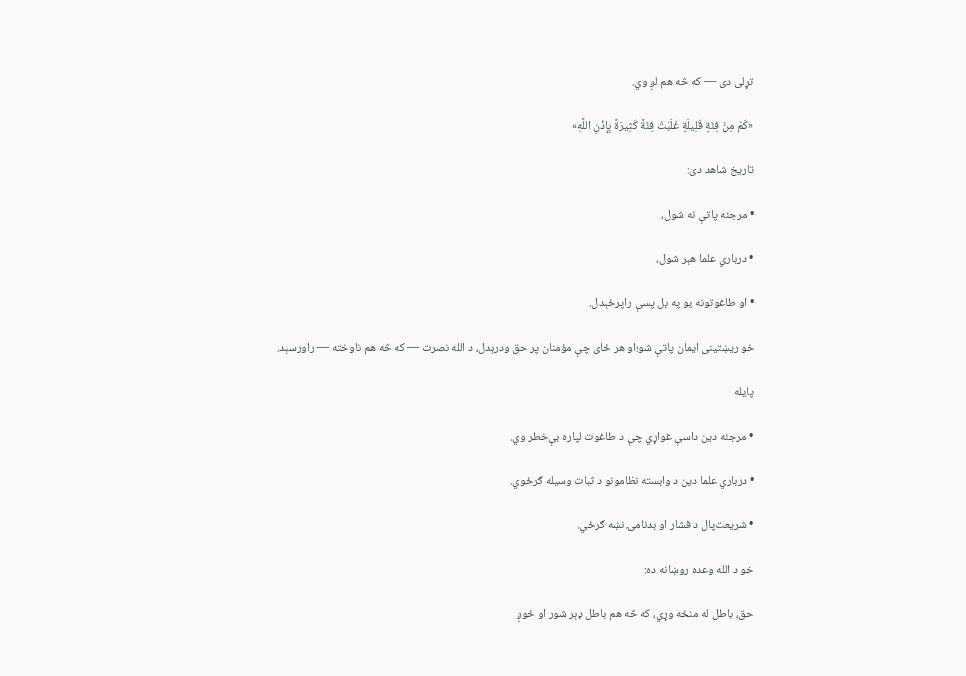تړلی دی — که څه هم لږ وي.

«كَمْ مِنْ فِئَةٍ قَلِيلَةٍ غَلَبَتْ فِئَةً كَثِيرَةً بِإِذْنِ اللَّهِ»

تاریخ شاهد دی:

• مرجئه پاتې نه شول،

• درباري علما هېر شول،

• او طاغوتونه یو په بل پسې راپرځېدل.

خو ریښتینی ایمان پاتې شو؛او هر ځای چې مؤمنان پر حق ودرېدل، د الله نصرت — که څه هم ناوخته — راورسېد.

پایله

• مرجئه دین داسې غواړي چې د طاغوت لپاره بې‌خطر وي.

• درباري علما دین د وابسته نظامونو د ثبات وسیله ګرځوي.

• شریعت‌پال د فشار او بدنامۍ نښه ګرځي.

خو د الله وعده روښانه ده:

حق، باطل له منځه وړي، که څه هم باطل ډېر شور او ځوږ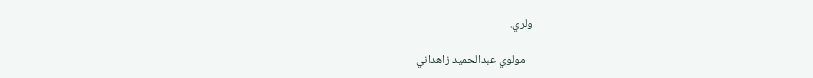ولري.

   مولوي عبدالحمید زاهداني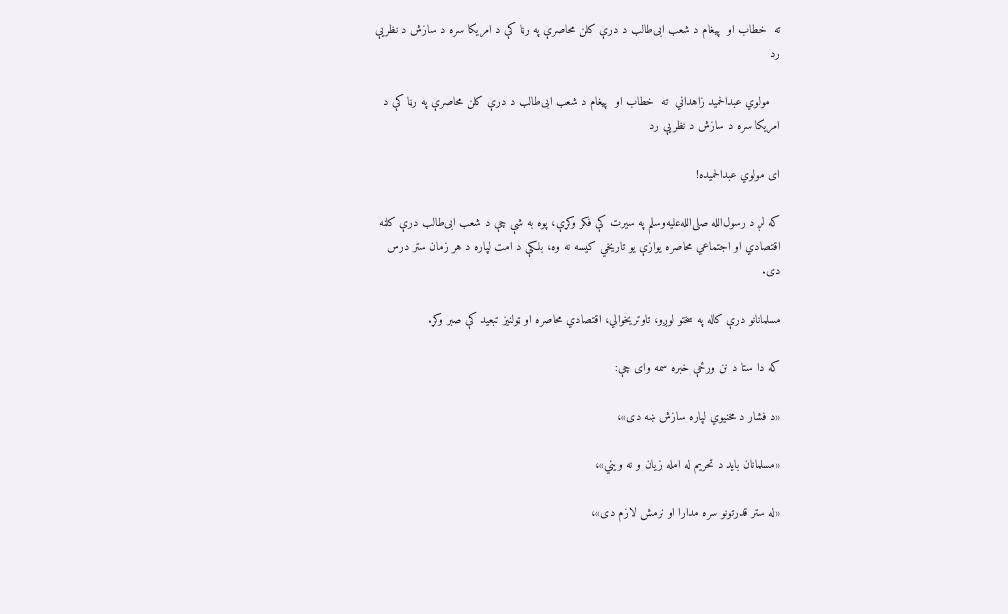ته  خطاب او  پیغام د شعب ابی‌طالب د درې کلن محاصرې په رڼا کې د امریکا سره د سازش د نظریې رد

   مولوي عبدالحمید زاهداني  ته  خطاب او  پیغام د شعب ابی‌طالب د درې کلن محاصرې په رڼا کې د امریکا سره د سازش د نظریې رد

ای مولوي عبدالحمیده!

که لږ د رسول‌الله صلی‌الله‌علیه‌وسلم په سیرت کې فکر وکړې، پوه به شې چې د شعب ابی‌طالب درې کلنه اقتصادي او اجتماعي محاصره یوازې یو تاریخي کیسه نه وه، بلکې د امت لپاره د هر زمان ستر درس دی.

مسلمانانو درې کاله په سختو لوږو، تاوتریخوالي، اقتصادي محاصره او ټولنیز تبعید کې صبر وکړ.

که دا ستا د نن ورځې خبره سمه وای چې:

«د فشار د مخنیوي لپاره سازش ښه دی»،

«مسلمانان باید د تحریم له امله زیان و نه ویني»،

«له ستر قدرتونو سره مدارا او نرمش لازم دی»،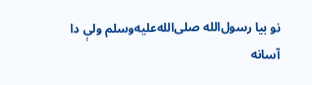نو بیا رسول‌الله صلی‌الله‌علیه‌وسلم ولې دا آسانه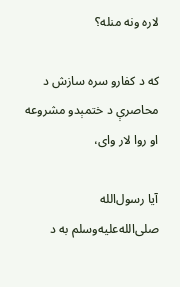لاره ونه منله؟

که د کفارو سره سازش د محاصرې د ختمېدو مشروعه او روا لار وای،

آیا رسول‌الله صلی‌الله‌علیه‌وسلم به د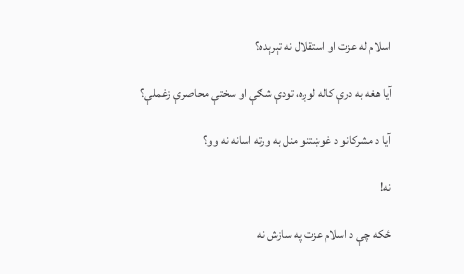اسلام له عزت او استقلال نه تېرېده؟

آیا هغه به درې کاله لوږه، تودې شګې او سختې محاصرې زغملې؟

آیا د مشرکانو د غوښتنو منل به ورته اسانه نه وو؟

نه!

ځکه چې د اسلام عزت په سازش نه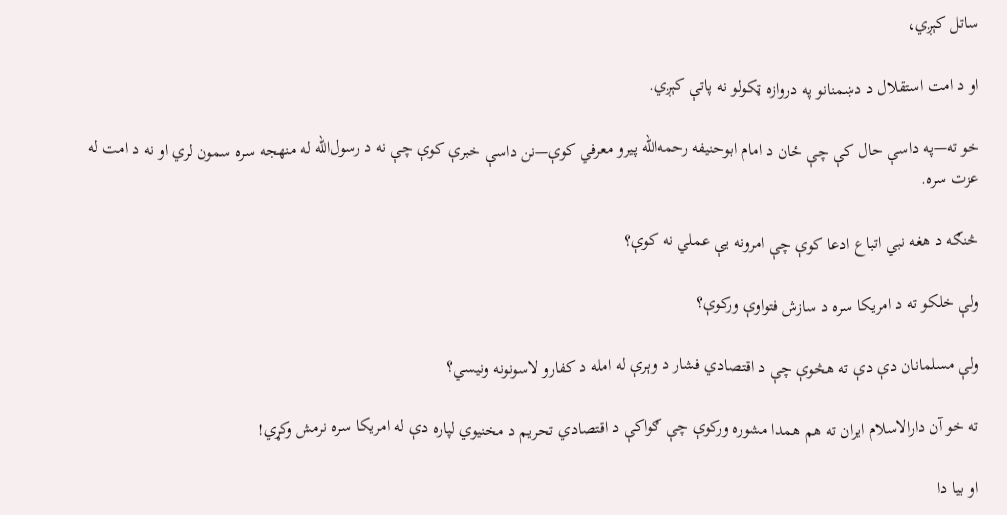ساتل کېږي،

او د امت استقلال د دښمنانو په دروازه ټکولو نه پاتې کېږي.

خو ته—په داسې حال کې چې ځان د امام ابوحنیفه رحمه‌الله پیرو معرفي کوې—نن داسې خبرې کوې چې نه د رسول‌الله له منهجه سره سمون لري او نه د امت له عزت سره.

څنګه د هغه نبي اتباع ادعا کوې چې امرونه یې عملي نه کوې؟

ولې خلکو ته د امریکا سره د سازش فتواوې ورکوې؟

ولې مسلمانان دې دې ته هڅوې چې د اقتصادي فشار د وېرې له امله د کفارو لاسونونه ونیسي؟

ته خو آن دارالاسلام ایران ته هم همدا مشوره ورکوې چې ګواکې د اقتصادي تحریم د مخنیوي لپاره دې له امریکا سره نرمش وکړي!

او بیا دا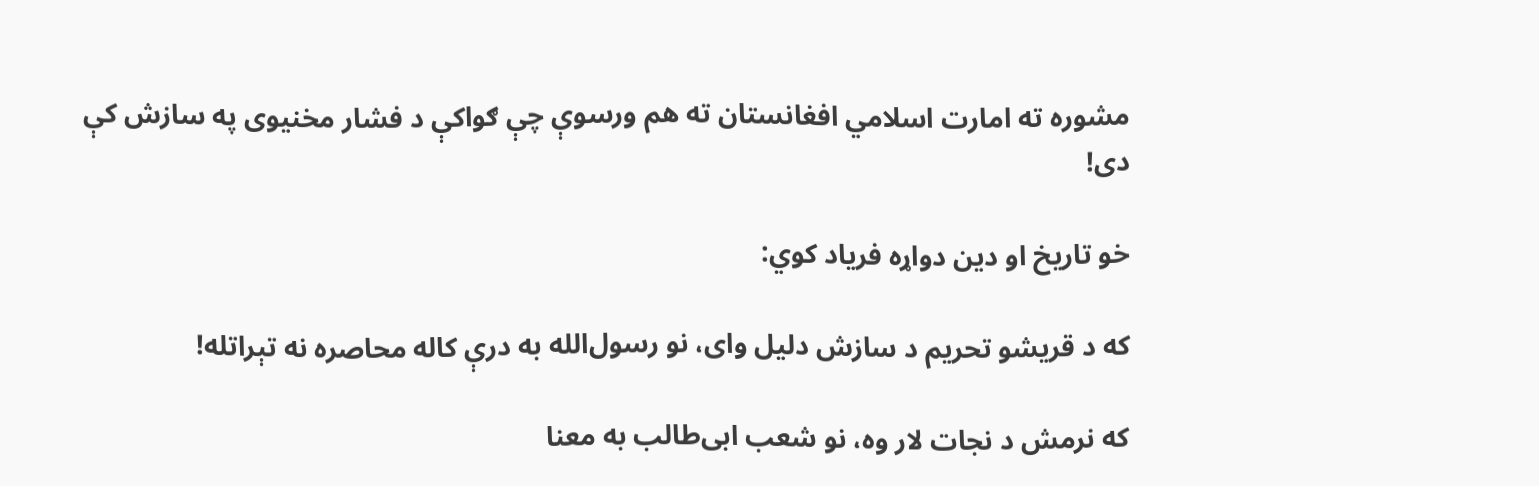مشوره ته امارت اسلامي افغانستان ته هم ورسوې چې ګواکې د فشار مخنیوی په سازش کې دی!

خو تاریخ او دین دواړه فریاد کوي:

که د قریشو تحریم د سازش دلیل وای، نو رسول‌الله به درې کاله محاصره نه تېراتله!

که نرمش د نجات لار وه، نو شعب ابی‌طالب به معنا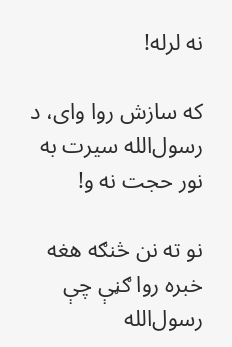نه لرله!

که سازش روا وای، د رسول‌الله سیرت به نور حجت نه و!

نو ته نن څنګه هغه خبره روا ګڼې چې رسول‌الله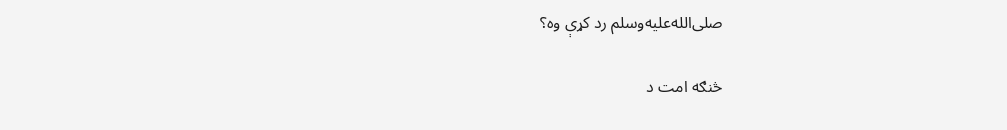صلی‌الله‌علیه‌وسلم رد کړې وه؟

څنګه امت د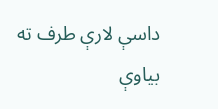داسې لارې طرف ته بیاوې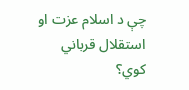چې د اسلام عزت او استقلال قرباني کوي؟